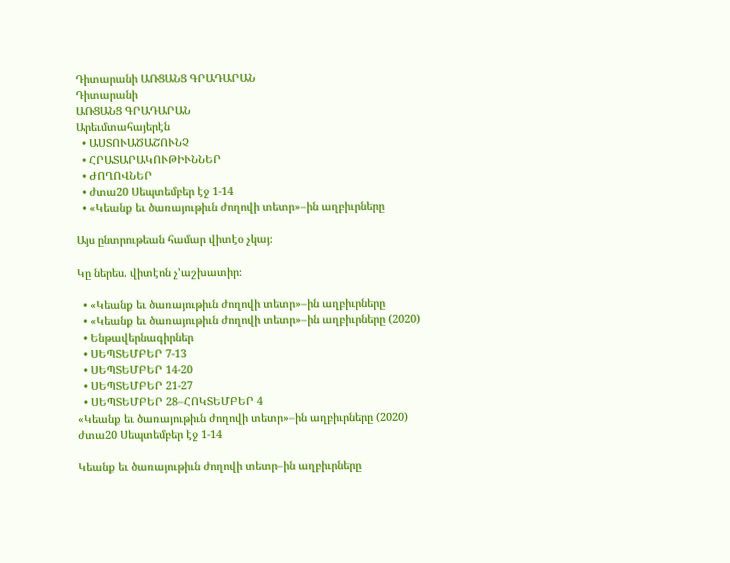Դիտարանի ԱՌՑԱՆՑ ԳՐԱԴԱՐԱՆ
Դիտարանի
ԱՌՑԱՆՑ ԳՐԱԴԱՐԱՆ
Արեւմտահայերէն
  • ԱՍՏՈՒԱԾԱՇՈՒՆՉ
  • ՀՐԱՏԱՐԱԿՈՒԹԻՒՆՆԵՐ
  • ԺՈՂՈՎՆԵՐ
  • ժտա20 Սեպտեմբեր էջ 1-14
  • «Կեանք եւ ծառայութիւն ժողովի տետր»–ին աղբիւրները

Այս ընտրութեան համար վիտէօ չկայ։

Կը ներես. վիտէոն չ’աշխատիր։

  • «Կեանք եւ ծառայութիւն ժողովի տետր»–ին աղբիւրները
  • «Կեանք եւ ծառայութիւն ժողովի տետր»–ին աղբիւրները (2020)
  • Ենթավերնագիրներ
  • ՍԵՊՏԵՄԲԵՐ 7-13
  • ՍԵՊՏԵՄԲԵՐ 14-20
  • ՍԵՊՏԵՄԲԵՐ 21-27
  • ՍԵՊՏԵՄԲԵՐ 28–ՀՈԿՏԵՄԲԵՐ 4
«Կեանք եւ ծառայութիւն ժողովի տետր»–ին աղբիւրները (2020)
ժտա20 Սեպտեմբեր էջ 1-14

Կեանք եւ ծառայութիւն ժողովի տետր–ին աղբիւրները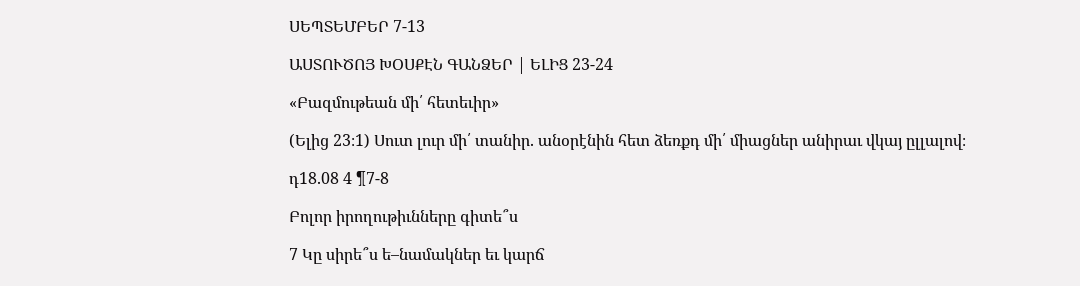ՍԵՊՏԵՄԲԵՐ 7-13

ԱՍՏՈՒԾՈՅ ԽՕՍՔԷՆ ԳԱՆՁԵՐ | ԵԼԻՑ 23-24

«Բազմութեան մի՛ հետեւիր»

(Ելից 23։1) Սուտ լուր մի՛ տանիր. անօրէնին հետ ձեռքդ մի՛ միացներ անիրաւ վկայ ըլլալով։

դ18.08 4 ¶7-8

Բոլոր իրողութիւնները գիտե՞ս

7 Կը սիրե՞ս ե–նամակներ եւ կարճ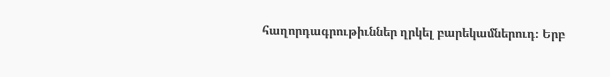հաղորդագրութիւններ ղրկել բարեկամներուդ։ Երբ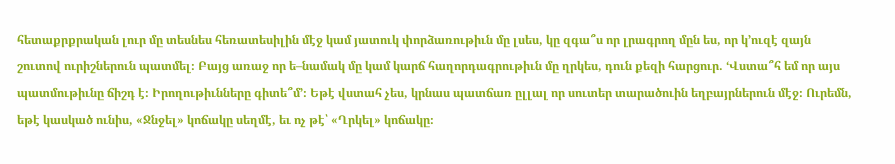հետաքրքրական լուր մը տեսնես հեռատեսիլին մէջ կամ յատուկ փորձառութիւն մը լսես, կը զգա՞ս որ լրագրող մըն ես, որ կ’ուզէ զայն շուտով ուրիշներուն պատմել։ Բայց առաջ որ ե–նամակ մը կամ կարճ հաղորդագրութիւն մը ղրկես, դուն քեզի հարցուր. ‘Վստա՞հ եմ որ այս պատմութիւնը ճիշդ է։ Իրողութիւնները գիտե՞մ’։ Եթէ վստահ չես, կրնաս պատճառ ըլլալ որ սուտեր տարածուին եղբայրներուն մէջ։ Ուրեմն, եթէ կասկած ունիս, «Ջնջել» կոճակը սեղմէ, եւ ոչ թէ՝ «Ղրկել» կոճակը։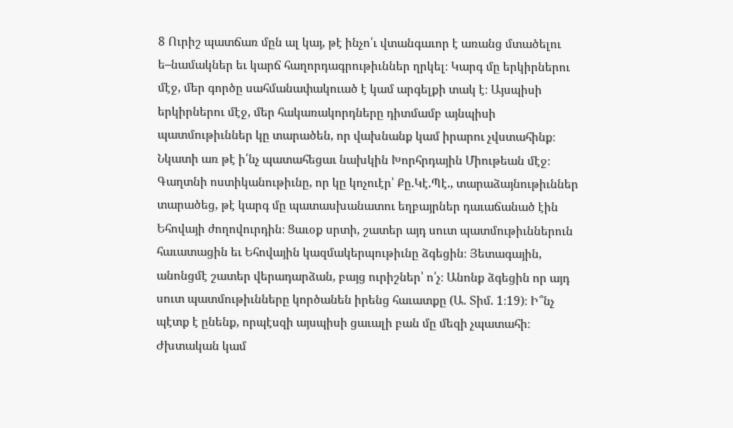8 Ուրիշ պատճառ մըն ալ կայ, թէ ինչո՛ւ վտանգաւոր է առանց մտածելու ե–նամակներ եւ կարճ հաղորդագրութիւններ ղրկել։ Կարգ մը երկիրներու մէջ, մեր գործը սահմանափակուած է կամ արգելքի տակ է։ Այսպիսի երկիրներու մէջ, մեր հակառակորդները դիտմամբ այնպիսի պատմութիւններ կը տարածեն, որ վախնանք կամ իրարու չվստահինք։ Նկատի առ թէ ի՛նչ պատահեցաւ նախկին Խորհրդային Միութեան մէջ։ Գաղտնի ոստիկանութիւնը, որ կը կոչուէր՝ Քը.Կէ.Պէ., տարաձայնութիւններ տարածեց, թէ կարգ մը պատասխանատու եղբայրներ դաւաճանած էին Եհովայի ժողովուրդին։ Ցաւօք սրտի, շատեր այդ սուտ պատմութիւններուն հաւատացին եւ Եհովային կազմակերպութիւնը ձգեցին։ Յետագային, անոնցմէ շատեր վերադարձան, բայց ուրիշներ՝ ո՛չ։ Անոնք ձգեցին որ այդ սուտ պատմութիւնները կործանեն իրենց հաւատքը (Ա. Տիմ. 1։19)։ Ի՞նչ պէտք է ընենք, որպէսզի այսպիսի ցաւալի բան մը մեզի չպատահի։ Ժխտական կամ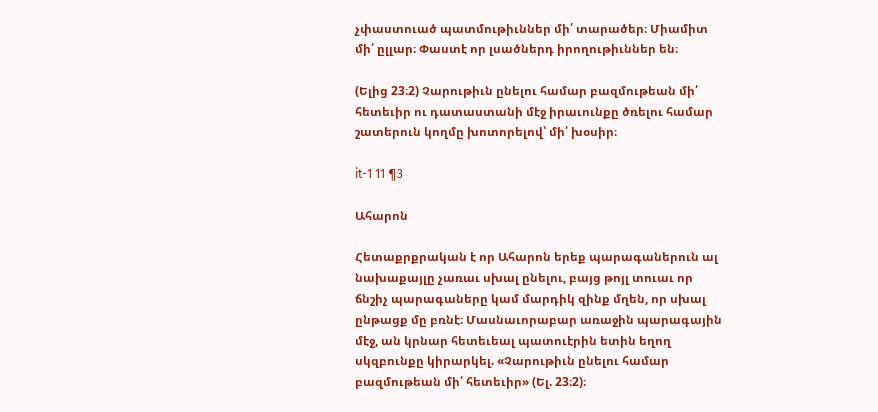չփաստուած պատմութիւններ մի՛ տարածեր։ Միամիտ մի՛ ըլլար։ Փաստէ որ լսածներդ իրողութիւններ են։

(Ելից 23։2) Չարութիւն ընելու համար բազմութեան մի՛ հետեւիր ու դատաստանի մէջ իրաւունքը ծռելու համար շատերուն կողմը խոտորելով՝ մի՛ խօսիր։

it-1 11 ¶3

Ահարոն

Հետաքրքրական է որ Ահարոն երեք պարագաներուն ալ նախաքայլը չառաւ սխալ ընելու, բայց թոյլ տուաւ որ ճնշիչ պարագաները կամ մարդիկ զինք մղեն, որ սխալ ընթացք մը բռնէ։ Մասնաւորաբար առաջին պարագային մէջ, ան կրնար հետեւեալ պատուէրին ետին եղող սկզբունքը կիրարկել. «Չարութիւն ընելու համար բազմութեան մի՛ հետեւիր» (Ել. 23։2)։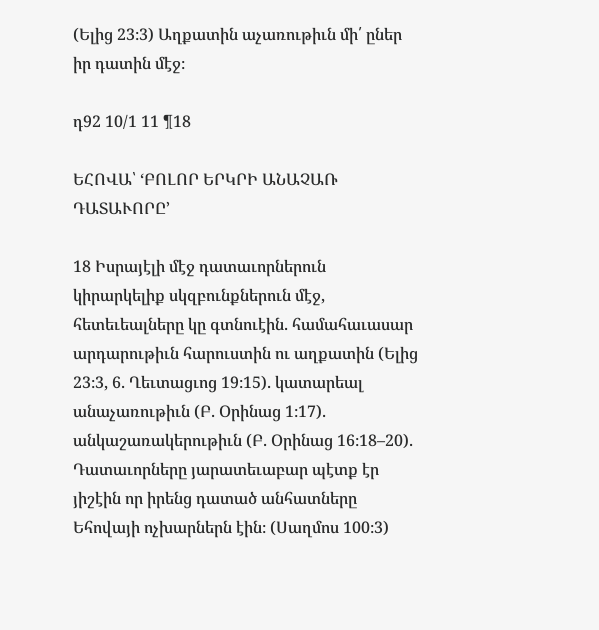(Ելից 23։3) Աղքատին աչառութիւն մի՛ ըներ իր դատին մէջ։

դ92 10/1 11 ¶18

ԵՀՈՎԱ՝ ‘ԲՈԼՈՐ ԵՐԿՐԻ ԱՆԱՉԱՌ ԴԱՏԱՒՈՐԸ’

18 Իսրայէլի մէջ դատաւորներուն կիրարկելիք սկզբունքներուն մէջ, հետեւեալները կը գտնուէին. համահաւասար արդարութիւն հարուստին ու աղքատին (Ելից 23։3, 6. Ղեւտացւոց 19։15). կատարեալ անաչառութիւն (Բ. Օրինաց 1։17). անկաշառակերութիւն (Բ. Օրինաց 16։18–20). Դատաւորները յարատեւաբար պէտք էր յիշէին որ իրենց դատած անհատները Եհովայի ոչխարներն էին։ (Սաղմոս 100։3)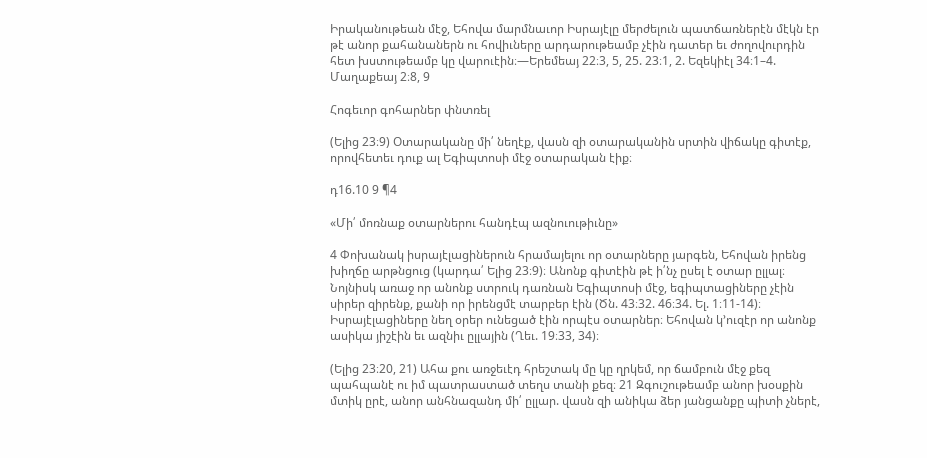Իրականութեան մէջ, Եհովա մարմնաւոր Իսրայէլը մերժելուն պատճառներէն մէկն էր թէ անոր քահանաներն ու հովիւները արդարութեամբ չէին դատեր եւ ժողովուրդին հետ խստութեամբ կը վարուէին։—Երեմեայ 22։3, 5, 25. 23։1, 2. Եզեկիէլ 34։1–4. Մաղաքեայ 2։8, 9

Հոգեւոր գոհարներ փնտռել

(Ելից 23։9) Օտարականը մի՛ նեղէք, վասն զի օտարականին սրտին վիճակը գիտէք, որովհետեւ դուք ալ Եգիպտոսի մէջ օտարական էիք։

դ16.10 9 ¶4

«Մի՛ մոռնաք օտարներու հանդէպ ազնուութիւնը»

4 Փոխանակ իսրայէլացիներուն հրամայելու որ օտարները յարգեն, Եհովան իրենց խիղճը արթնցուց (կարդա՛ Ելից 23։9)։ Անոնք գիտէին թէ ի՛նչ ըսել է օտար ըլլալ։ Նոյնիսկ առաջ որ անոնք ստրուկ դառնան Եգիպտոսի մէջ, եգիպտացիները չէին սիրեր զիրենք, քանի որ իրենցմէ տարբեր էին (Ծն. 43։32. 46։34. Ել. 1։11-14)։ Իսրայէլացիները նեղ օրեր ունեցած էին որպէս օտարներ։ Եհովան կ’ուզէր որ անոնք ասիկա յիշէին եւ ազնիւ ըլլային (Ղեւ. 19։33, 34)։

(Ելից 23։20, 21) Ահա քու առջեւէդ հրեշտակ մը կը ղրկեմ, որ ճամբուն մէջ քեզ պահպանէ ու իմ պատրաստած տեղս տանի քեզ։ 21 Զգուշութեամբ անոր խօսքին մտիկ ըրէ, անոր անհնազանդ մի՛ ըլլար. վասն զի անիկա ձեր յանցանքը պիտի չներէ,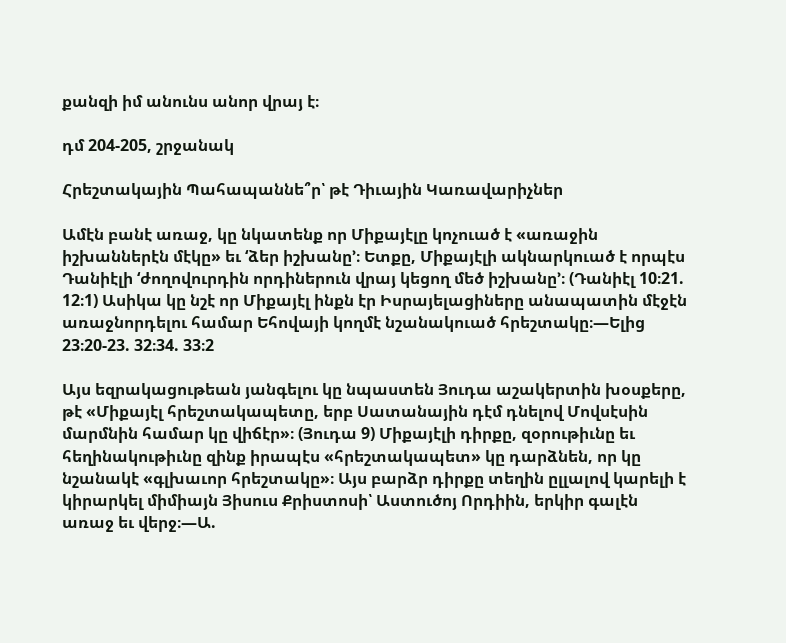քանզի իմ անունս անոր վրայ է։

դմ 204-205, շրջանակ

Հրեշտակային Պահապաննե՞ր՝ թէ Դիւային Կառավարիչներ

Ամէն բանէ առաջ, կը նկատենք որ Միքայէլը կոչուած է «առաջին իշխաններէն մէկը» եւ ‘ձեր իշխանը’։ Ետքը, Միքայէլի ակնարկուած է որպէս Դանիէլի ‘ժողովուրդին որդիներուն վրայ կեցող մեծ իշխանը’։ (Դանիէլ 10։21. 12։1) Ասիկա կը նշէ որ Միքայէլ ինքն էր Իսրայելացիները անապատին մէջէն առաջնորդելու համար Եհովայի կողմէ նշանակուած հրեշտակը։—Ելից 23։20-23. 32։34. 33։2

Այս եզրակացութեան յանգելու կը նպաստեն Յուդա աշակերտին խօսքերը, թէ «Միքայէլ հրեշտակապետը, երբ Սատանային դէմ դնելով Մովսէսին մարմնին համար կը վիճէր»։ (Յուդա 9) Միքայէլի դիրքը, զօրութիւնը եւ հեղինակութիւնը զինք իրապէս «հրեշտակապետ» կը դարձնեն, որ կը նշանակէ «գլխաւոր հրեշտակը»։ Այս բարձր դիրքը տեղին ըլլալով կարելի է կիրարկել միմիայն Յիսուս Քրիստոսի՝ Աստուծոյ Որդիին, երկիր գալէն առաջ եւ վերջ։—Ա.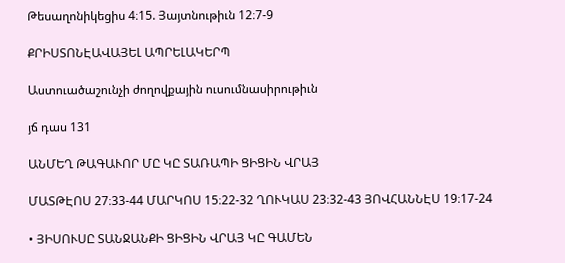Թեսաղոնիկեցիս 4։15. Յայտնութիւն 12։7-9

ՔՐԻՍՏՈՆԷԱՎԱՅԵԼ ԱՊՐԵԼԱԿԵՐՊ

Աստուածաշունչի ժողովքային ուսումնասիրութիւն

յճ դաս 131

ԱՆՄԵՂ ԹԱԳԱՒՈՐ ՄԸ ԿԸ ՏԱՌԱՊԻ ՑԻՑԻՆ ՎՐԱՅ

ՄԱՏԹԷՈՍ 27։33-44 ՄԱՐԿՈՍ 15։22-32 ՂՈՒԿԱՍ 23։32-43 ՅՈՎՀԱՆՆԷՍ 19։17-24

• ՅԻՍՈՒՍԸ ՏԱՆՋԱՆՔԻ ՑԻՑԻՆ ՎՐԱՅ ԿԸ ԳԱՄԵՆ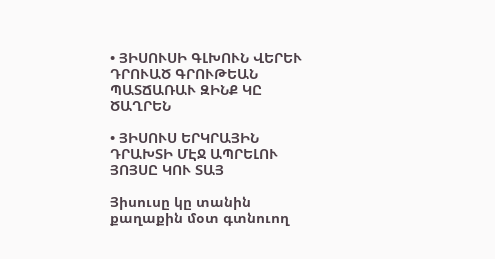• ՅԻՍՈՒՍԻ ԳԼԽՈՒՆ ՎԵՐԵՒ ԴՐՈՒԱԾ ԳՐՈՒԹԵԱՆ ՊԱՏՃԱՌԱՒ ԶԻՆՔ ԿԸ ԾԱՂՐԵՆ

• ՅԻՍՈՒՍ ԵՐԿՐԱՅԻՆ ԴՐԱԽՏԻ ՄԷՋ ԱՊՐԵԼՈՒ ՅՈՅՍԸ ԿՈՒ ՏԱՅ

Յիսուսը կը տանին քաղաքին մօտ գտնուող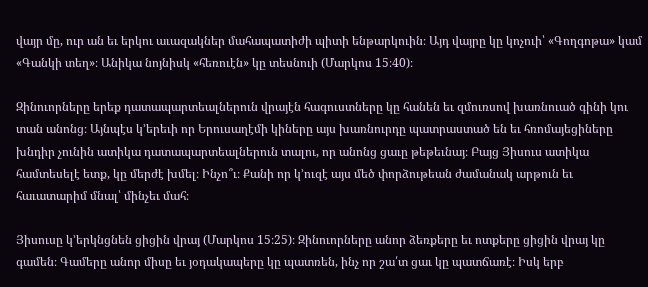վայր մը, ուր ան եւ երկու աւազակներ մահապատիժի պիտի ենթարկուին։ Այդ վայրը կը կոչուի՝ «Գողգոթա» կամ «Գանկի տեղ»։ Անիկա նոյնիսկ «հեռուէն» կը տեսնուի (Մարկոս 15։40)։

Զինուորները երեք դատապարտեալներուն վրայէն հագուստները կը հանեն եւ զմուռսով խառնուած գինի կու տան անոնց։ Այնպէս կ’երեւի որ Երուսաղէմի կիները այս խառնուրդը պատրաստած են եւ հռոմայեցիները խնդիր չունին ատիկա դատապարտեալներուն տալու, որ անոնց ցաւը թեթեւնայ։ Բայց Յիսուս ատիկա համտեսելէ ետք, կը մերժէ խմել։ Ինչո՞ւ։ Քանի որ կ’ուզէ այս մեծ փորձութեան ժամանակ արթուն եւ հաւատարիմ մնալ՝ մինչեւ մահ։

Յիսուսը կ’երկնցնեն ցիցին վրայ (Մարկոս 15։25)։ Զինուորները անոր ձեռքերը եւ ոտքերը ցիցին վրայ կը գամեն։ Գամերը անոր միսը եւ յօդակապերը կը պատռեն, ինչ որ շա՛տ ցաւ կը պատճառէ։ Իսկ երբ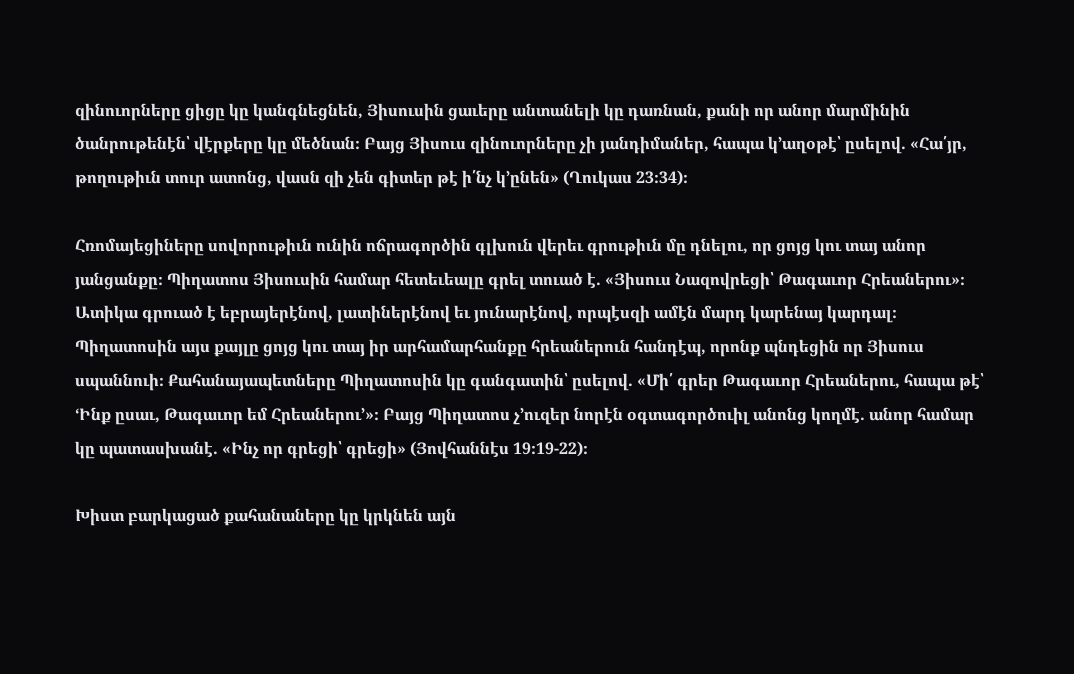զինուորները ցիցը կը կանգնեցնեն, Յիսուսին ցաւերը անտանելի կը դառնան, քանի որ անոր մարմինին ծանրութենէն՝ վէրքերը կը մեծնան։ Բայց Յիսուս զինուորները չի յանդիմաներ, հապա կ’աղօթէ՝ ըսելով. «Հա՛յր, թողութիւն տուր ատոնց, վասն զի չեն գիտեր թէ ի՛նչ կ’ընեն» (Ղուկաս 23։34)։

Հռոմայեցիները սովորութիւն ունին ոճրագործին գլխուն վերեւ գրութիւն մը դնելու, որ ցոյց կու տայ անոր յանցանքը։ Պիղատոս Յիսուսին համար հետեւեալը գրել տուած է. «Յիսուս Նազովրեցի՝ Թագաւոր Հրեաներու»։ Ատիկա գրուած է եբրայերէնով, լատիներէնով եւ յունարէնով, որպէսզի ամէն մարդ կարենայ կարդալ։ Պիղատոսին այս քայլը ցոյց կու տայ իր արհամարհանքը հրեաներուն հանդէպ, որոնք պնդեցին որ Յիսուս սպաննուի։ Քահանայապետները Պիղատոսին կը գանգատին՝ ըսելով. «Մի՛ գրեր Թագաւոր Հրեաներու, հապա թէ՝ ‘Ինք ըսաւ, Թագաւոր եմ Հրեաներու’»։ Բայց Պիղատոս չ’ուզեր նորէն օգտագործուիլ անոնց կողմէ. անոր համար կը պատասխանէ. «Ինչ որ գրեցի՝ գրեցի» (Յովհաննէս 19։19-22)։

Խիստ բարկացած քահանաները կը կրկնեն այն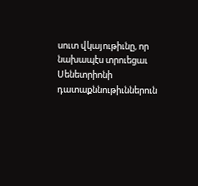սուտ վկայութիւնը, որ նախապէս տրուեցաւ Սենետրիոնի դատաքննութիւններուն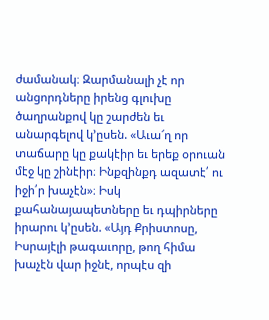ժամանակ։ Զարմանալի չէ որ անցորդները իրենց գլուխը ծաղրանքով կը շարժեն եւ անարգելով կ’ըսեն. «Աւա՜ղ որ տաճարը կը քակէիր եւ երեք օրուան մէջ կը շինէիր։ Ինքզինքդ ազատէ՛ ու իջի՛ր խաչէն»։ Իսկ քահանայապետները եւ դպիրները իրարու կ’ըսեն. «Այդ Քրիստոսը, Իսրայէլի թագաւորը, թող հիմա խաչէն վար իջնէ, որպէս զի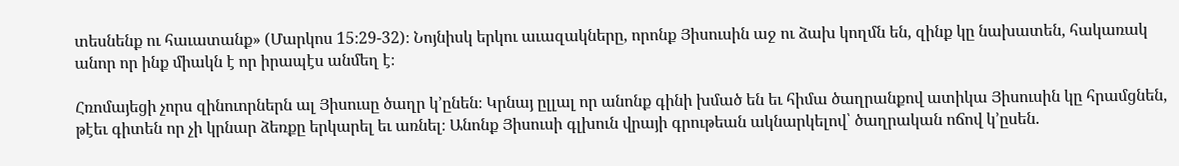տեսնենք ու հաւատանք» (Մարկոս 15։29-32)։ Նոյնիսկ երկու աւազակները, որոնք Յիսուսին աջ ու ձախ կողմն են, զինք կը նախատեն, հակառակ անոր որ ինք միակն է որ իրապէս անմեղ է։

Հռոմայեցի չորս զինուորներն ալ Յիսուսը ծաղր կ’ընեն։ Կրնայ ըլլալ որ անոնք գինի խմած են եւ հիմա ծաղրանքով ատիկա Յիսուսին կը հրամցնեն, թէեւ գիտեն որ չի կրնար ձեռքը երկարել եւ առնել։ Անոնք Յիսուսի գլխուն վրայի գրութեան ակնարկելով՝ ծաղրական ոճով կ’ըսեն.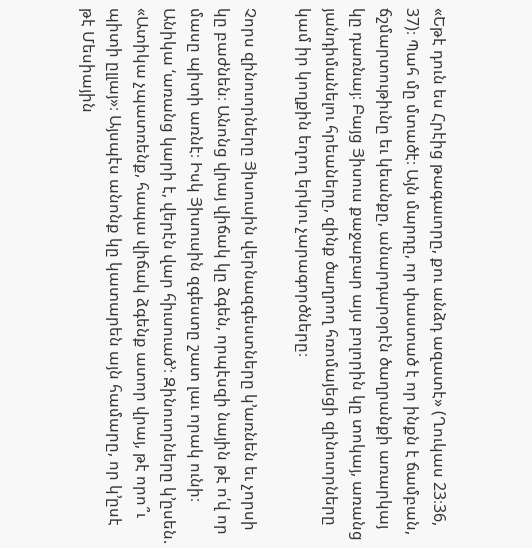«Եթէ դուն ես Հրէից թագաւորը, քու անձդ ազատէ» (Ղուկաս 23։36, 37)։ Պահ մը մտածէ։ Այն մարդը, որ փաստած է որ ինքն է ճամբան, ճշմարտութիւնը եւ կեանքը, անարդարօրէն ծաղրանքի առարկայ կը դառնայ։ Բայց Յիսուս քաջաբար այս բոլորին կը տոկայ, առանց յանդիմանելու հրեաները, զինք ծաղրող հռոմայեցի զինուորները կամ իր կողքին եղող երկու չարագործները։

Չորս զինուորները Յիսուսին վերնազգեստները կ’առնեն եւ չորսի կը բաժնեն։ Անոնց վրայ վիճակ կը ձգեն, որպէսզի նային թէ ո՛վ որ մասը պիտի առնէ։ Իսկ Յիսուսին զգեստը շատ լաւ որակ ունի։ Անիկա ‘առանց կարի է, վերէն վար հիւսուած’։ Զինուորները կ’ըսեն. «Ատիկա չպատռենք, հապա վիճակ ձգենք ատոր վրայ, թէ որո՞ւ պիտի ըլլայ»։ Այսպէս անոնք կը կատարեն այն համարը, որ կ’ըսէ թէ Մեսիային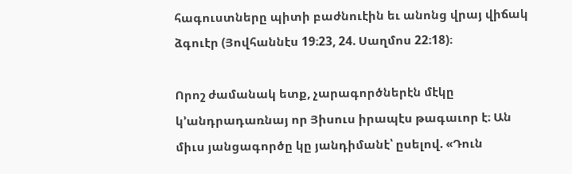հագուստները պիտի բաժնուէին եւ անոնց վրայ վիճակ ձգուէր (Յովհաննէս 19։23, 24. Սաղմոս 22։18)։

Որոշ ժամանակ ետք, չարագործներէն մէկը կ’անդրադառնայ որ Յիսուս իրապէս թագաւոր է։ Ան միւս յանցագործը կը յանդիմանէ՝ ըսելով. «Դուն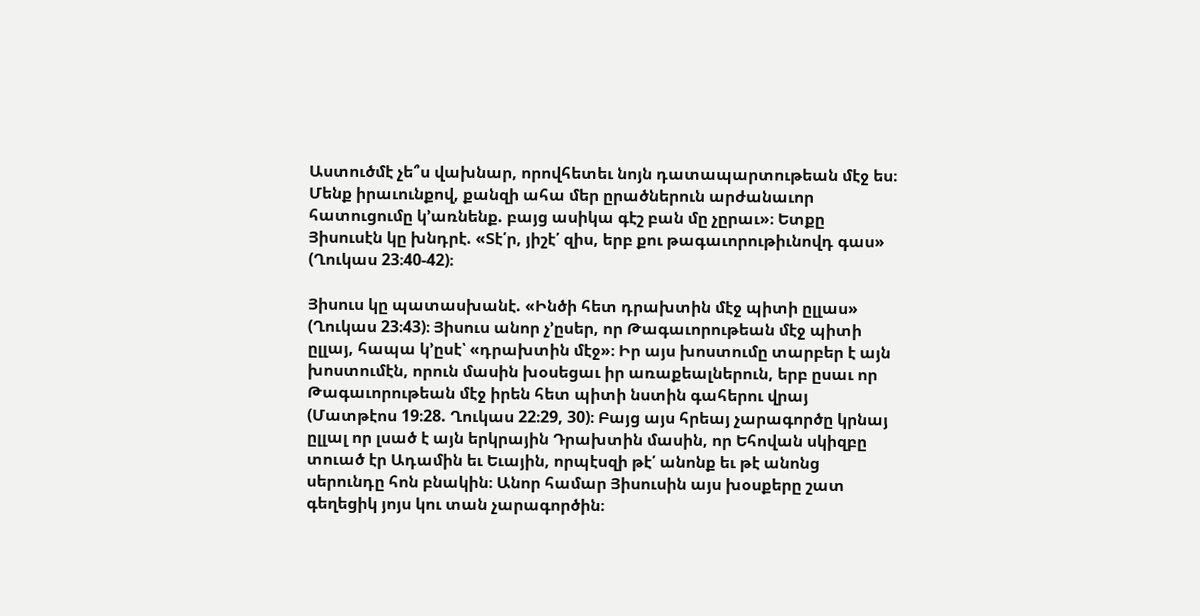Աստուծմէ չե՞ս վախնար, որովհետեւ նոյն դատապարտութեան մէջ ես։ Մենք իրաւունքով, քանզի ահա մեր ըրածներուն արժանաւոր հատուցումը կ’առնենք. բայց ասիկա գէշ բան մը չըրաւ»։ Ետքը Յիսուսէն կը խնդրէ. «Տէ՛ր, յիշէ՛ զիս, երբ քու թագաւորութիւնովդ գաս» (Ղուկաս 23։40-42)։

Յիսուս կը պատասխանէ. «Ինծի հետ դրախտին մէջ պիտի ըլլաս» (Ղուկաս 23։43)։ Յիսուս անոր չ’ըսեր, որ Թագաւորութեան մէջ պիտի ըլլայ, հապա կ’ըսէ՝ «դրախտին մէջ»։ Իր այս խոստումը տարբեր է այն խոստումէն, որուն մասին խօսեցաւ իր առաքեալներուն, երբ ըսաւ որ Թագաւորութեան մէջ իրեն հետ պիտի նստին գահերու վրայ (Մատթէոս 19։28. Ղուկաս 22։29, 30)։ Բայց այս հրեայ չարագործը կրնայ ըլլալ որ լսած է այն երկրային Դրախտին մասին, որ Եհովան սկիզբը տուած էր Ադամին եւ Եւային, որպէսզի թէ՛ անոնք եւ թէ անոնց սերունդը հոն բնակին։ Անոր համար Յիսուսին այս խօսքերը շատ գեղեցիկ յոյս կու տան չարագործին։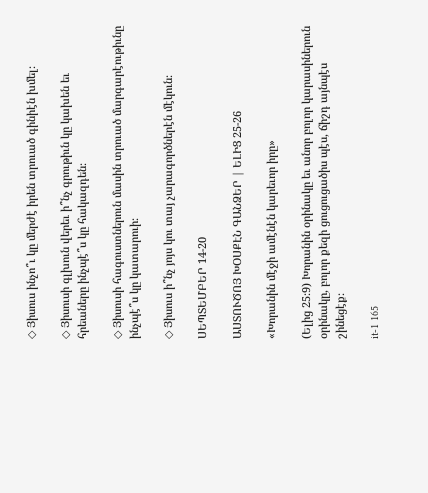◇ Յիսուս ինչո՞ւ կը մերժէ իրեն տրուած գինիէն խմել։

◇ Յիսուսի գլխուն վերեւ ի՞նչ գրութիւն կը կախեն եւ հրեաները ինչպէ՞ս կը հակազդեն։

◇ Յիսուսի հագուստներուն մասին տրուած մարգարէութիւնը ինչպէ՞ս կը կատարուի։

◇ Յիսուս ի՞նչ յոյս կու տայ չարագործներէն մէկուն։

ՍԵՊՏԵՄԲԵՐ 14-20

ԱՍՏՈՒԾՈՅ ԽՕՍՔԷՆ ԳԱՆՁԵՐ | ԵԼԻՑ 25-26

«Խորանին մէջի ամէնէն կարեւոր իրը»

(Ելից 25։9) Խորանին օրինակը եւ անոր բոլոր կարասիներուն օրինակը, բոլոր քեզի ցուցուցածիս պէս, ճիշդ այնպէս շինեցէք։

it-1 165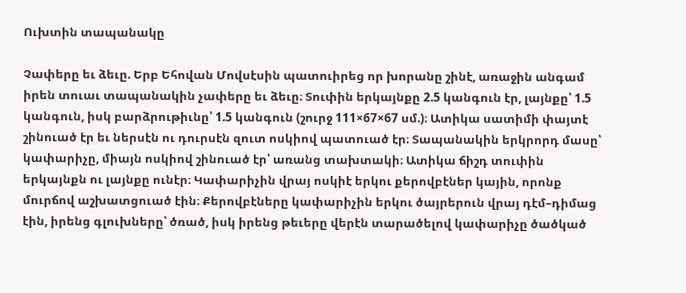Ուխտին տապանակը

Չափերը եւ ձեւը. Երբ Եհովան Մովսէսին պատուիրեց որ խորանը շինէ, առաջին անգամ իրեն տուաւ տապանակին չափերը եւ ձեւը։ Տուփին երկայնքը 2.5 կանգուն էր, լայնքը՝ 1.5 կանգուն, իսկ բարձրութիւնը՝ 1.5 կանգուն (շուրջ 111×67×67 սմ.)։ Ատիկա սատիմի փայտէ շինուած էր եւ ներսէն ու դուրսէն զուտ ոսկիով պատուած էր։ Տապանակին երկրորդ մասը՝ կափարիչը, միայն ոսկիով շինուած էր՝ առանց տախտակի։ Ատիկա ճիշդ տուփին երկայնքն ու լայնքը ունէր։ Կափարիչին վրայ ոսկիէ երկու քերովբէներ կային, որոնք մուրճով աշխատցուած էին։ Քերովբէները կափարիչին երկու ծայրերուն վրայ դէմ–դիմաց էին, իրենց գլուխները՝ ծռած, իսկ իրենց թեւերը վերէն տարածելով կափարիչը ծածկած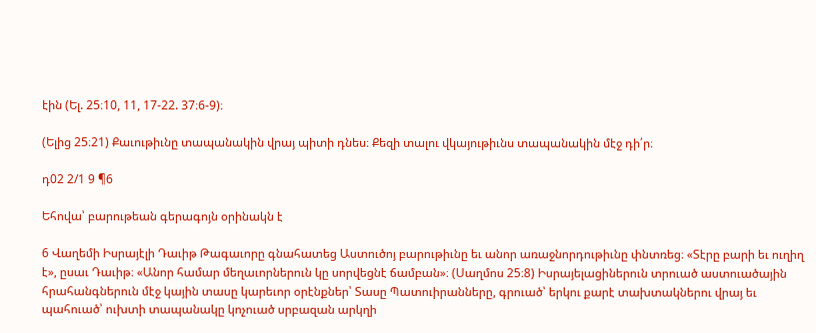էին (Ել. 25։10, 11, 17-22. 37։6-9)։

(Ելից 25։21) Քաւութիւնը տապանակին վրայ պիտի դնես։ Քեզի տալու վկայութիւնս տապանակին մէջ դի՛ր։

դ02 2/1 9 ¶6

Եհովա՝ բարութեան գերագոյն օրինակն է

6 Վաղեմի Իսրայէլի Դաւիթ Թագաւորը գնահատեց Աստուծոյ բարութիւնը եւ անոր առաջնորդութիւնը փնտռեց։ «Տէրը բարի եւ ուղիղ է», ըսաւ Դաւիթ։ «Անոր համար մեղաւորներուն կը սորվեցնէ ճամբան»։ (Սաղմոս 25։8) Իսրայելացիներուն տրուած աստուածային հրահանգներուն մէջ կային տասը կարեւոր օրէնքներ՝ Տասը Պատուիրանները, գրուած՝ երկու քարէ տախտակներու վրայ եւ պահուած՝ ուխտի տապանակը կոչուած սրբազան արկղի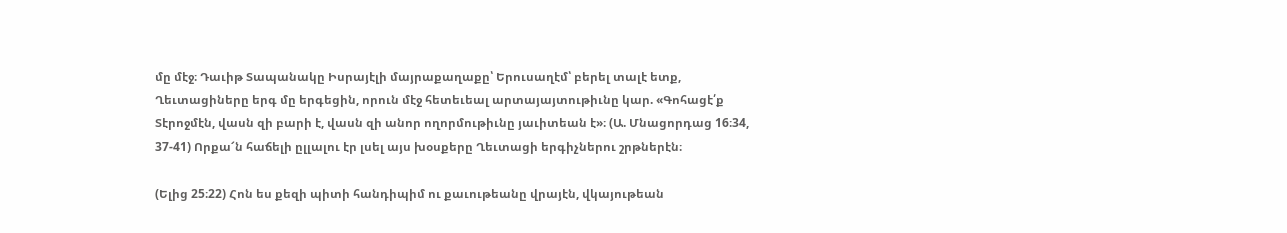մը մէջ։ Դաւիթ Տապանակը Իսրայէլի մայրաքաղաքը՝ Երուսաղէմ՝ բերել տալէ ետք, Ղեւտացիները երգ մը երգեցին, որուն մէջ հետեւեալ արտայայտութիւնը կար. «Գոհացէ՛ք Տէրոջմէն, վասն զի բարի է, վասն զի անոր ողորմութիւնը յաւիտեան է»։ (Ա. Մնացորդաց 16։34, 37-41) Որքա՜ն հաճելի ըլլալու էր լսել այս խօսքերը Ղեւտացի երգիչներու շրթներէն։

(Ելից 25։22) Հոն ես քեզի պիտի հանդիպիմ ու քաւութեանը վրայէն, վկայութեան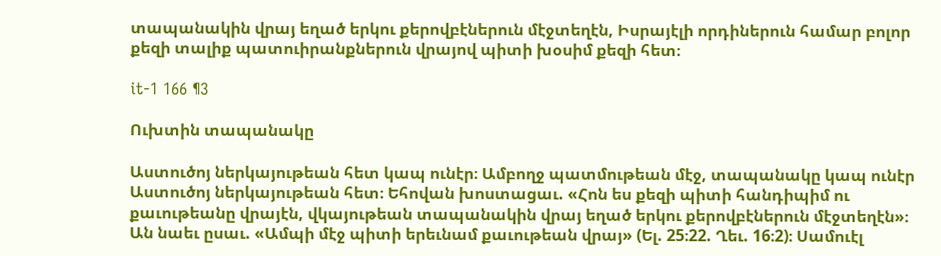տապանակին վրայ եղած երկու քերովբէներուն մէջտեղէն, Իսրայէլի որդիներուն համար բոլոր քեզի տալիք պատուիրանքներուն վրայով պիտի խօսիմ քեզի հետ։

it-1 166 ¶3

Ուխտին տապանակը

Աստուծոյ ներկայութեան հետ կապ ունէր։ Ամբողջ պատմութեան մէջ, տապանակը կապ ունէր Աստուծոյ ներկայութեան հետ։ Եհովան խոստացաւ. «Հոն ես քեզի պիտի հանդիպիմ ու քաւութեանը վրայէն, վկայութեան տապանակին վրայ եղած երկու քերովբէներուն մէջտեղէն»։ Ան նաեւ ըսաւ. «Ամպի մէջ պիտի երեւնամ քաւութեան վրայ» (Ել. 25։22. Ղեւ. 16։2)։ Սամուէլ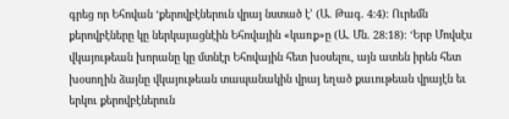գրեց որ Եհովան ‘քերովբէներուն վրայ նստած է’ (Ա. Թագ. 4։4)։ Ուրեմն քերովբէները կը ներկայացնէին Եհովային «կառք»ը (Ա. Մն. 28։18)։ ‘Երբ Մովսէս վկայութեան խորանը կը մտնէր Եհովային հետ խօսելու, այն ատեն իրեն հետ խօսողին ձայնը վկայութեան տապանակին վրայ եղած քաւութեան վրայէն եւ երկու քերովբէներուն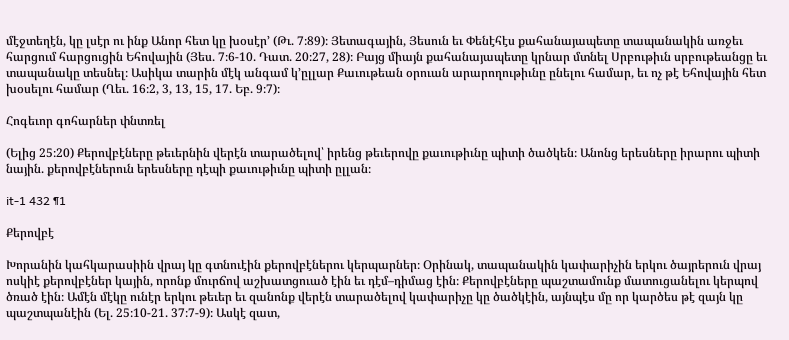մէջտեղէն, կը լսէր ու ինք Անոր հետ կը խօսէր’ (Թւ. 7։89)։ Յետագային, Յեսուն եւ Փենէհէս քահանայապետը տապանակին առջեւ հարցում հարցուցին Եհովային (Յես. 7։6-10. Դատ. 20։27, 28)։ Բայց միայն քահանայապետը կրնար մտնել Սրբութիւն սրբութեանցը եւ տապանակը տեսնել։ Ասիկա տարին մէկ անգամ կ’ըլլար Քաւութեան օրուան արարողութիւնը ընելու համար, եւ ոչ թէ Եհովային հետ խօսելու համար (Ղեւ. 16։2, 3, 13, 15, 17. Եբ. 9։7)։

Հոգեւոր գոհարներ փնտռել

(Ելից 25։20) Քերովբէները թեւերնին վերէն տարածելով՝ իրենց թեւերովը քաւութիւնը պիտի ծածկեն։ Անոնց երեսները իրարու պիտի նային. քերովբէներուն երեսները դէպի քաւութիւնը պիտի ըլլան։

it-1 432 ¶1

Քերովբէ

Խորանին կահկարասիին վրայ կը գտնուէին քերովբէներու կերպարներ։ Օրինակ, տապանակին կափարիչին երկու ծայրերուն վրայ ոսկիէ քերովբէներ կային, որոնք մուրճով աշխատցուած էին եւ դէմ–դիմաց էին։ Քերովբէները պաշտամունք մատուցանելու կերպով ծռած էին։ Ամէն մէկը ունէր երկու թեւեր եւ զանոնք վերէն տարածելով կափարիչը կը ծածկէին, այնպէս մը որ կարծես թէ զայն կը պաշտպանէին (Ել. 25։10-21. 37։7-9)։ Ասկէ զատ,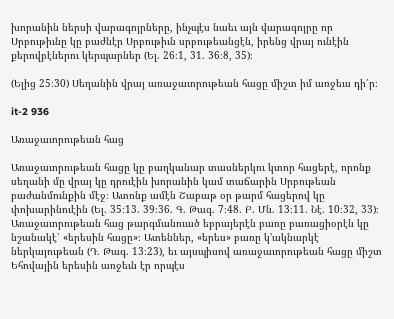խորանին ներսի վարագոյրները, ինչպէս նաեւ այն վարագոյրը որ Սրբութիւնը կը բաժնէր Սրբութիւն սրբութեանցէն, իրենց վրայ ունէին քերովբէներու կերպարներ (Ել. 26։1, 31. 36։8, 35)։

(Ելից 25։30) Սեղանին վրայ առաջաւորութեան հացը միշտ իմ առջեւս դի՛ր։

it-2 936

Առաջաւորութեան հաց

Առաջաւորութեան հացը կը բաղկանար տասներկու կտոր հացերէ, որոնք սեղանի մը վրայ կը դրուէին խորանին կամ տաճարին Սրբութեան բաժանմունքին մէջ։ Ատոնք ամէն Շաբաթ օր թարմ հացերով կը փոխարինուէին (Ել. 35։13. 39։36. Գ. Թագ. 7։48. Բ. Մն. 13։11. Նէ. 10։32, 33)։ Առաջաւորութեան հաց թարգմանուած եբրայերէն բառը բառացիօրէն կը նշանակէ՝ «երեսին հացը»։ Ատեններ, «երես» բառը կ’ակնարկէ ներկայութեան (Դ. Թագ. 13։23), եւ այսպիսով առաջաւորութեան հացը միշտ Եհովային երեսին առջեւն էր որպէս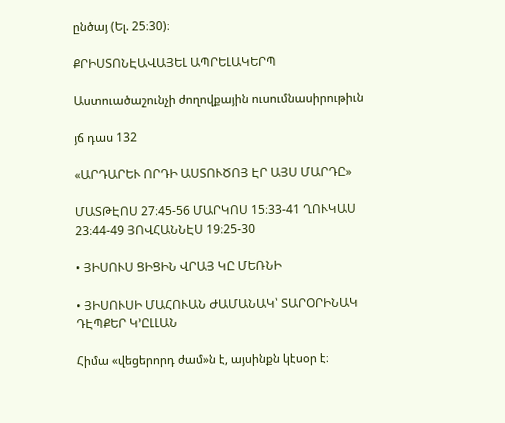ընծայ (Ել. 25։30)։

ՔՐԻՍՏՈՆԷԱՎԱՅԵԼ ԱՊՐԵԼԱԿԵՐՊ

Աստուածաշունչի ժողովքային ուսումնասիրութիւն

յճ դաս 132

«ԱՐԴԱՐԵՒ ՈՐԴԻ ԱՍՏՈՒԾՈՅ ԷՐ ԱՅՍ ՄԱՐԴԸ»

ՄԱՏԹԷՈՍ 27։45-56 ՄԱՐԿՈՍ 15։33-41 ՂՈՒԿԱՍ 23։44-49 ՅՈՎՀԱՆՆԷՍ 19։25-30

• ՅԻՍՈՒՍ ՑԻՑԻՆ ՎՐԱՅ ԿԸ ՄԵՌՆԻ

• ՅԻՍՈՒՍԻ ՄԱՀՈՒԱՆ ԺԱՄԱՆԱԿ՝ ՏԱՐՕՐԻՆԱԿ ԴԷՊՔԵՐ Կ’ԸԼԼԱՆ

Հիմա «վեցերորդ ժամ»ն է, այսինքն կէսօր է։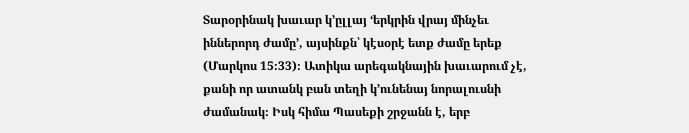Տարօրինակ խաւար կ’ըլլայ ‘երկրին վրայ մինչեւ իններորդ ժամը’, այսինքն՝ կէսօրէ ետք ժամը երեք (Մարկոս 15։33)։ Ատիկա արեգակնային խաւարում չէ, քանի որ ատանկ բան տեղի կ’ունենայ նորալուսնի ժամանակ։ Իսկ հիմա Պասեքի շրջանն է, երբ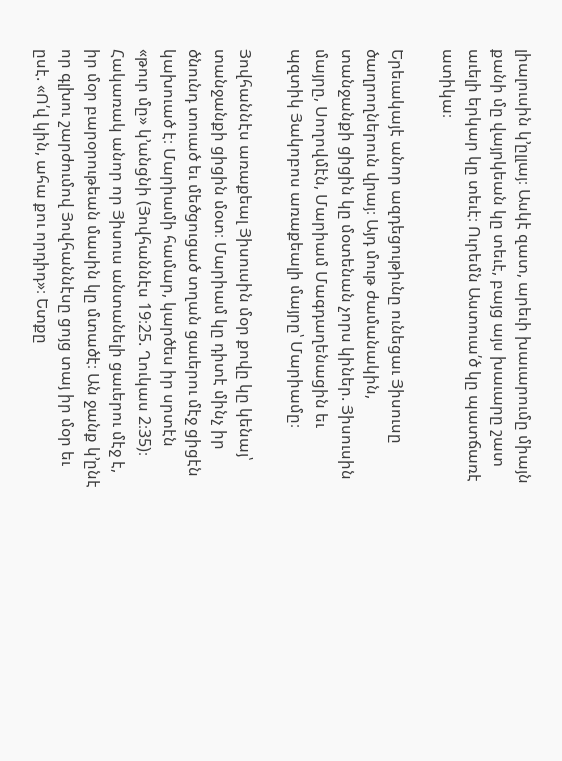լիալուսին կ’ըլլայ։ Ասկէ զատ, արեւի խաւարումը միայն քանի մը վայրկեան կը տեւէ, բայց այս խաւարը շատ աւելի երկար կը տեւէ։ Ուրեմն Աստուա՛ծ կը պատճառէ ատիկա։

Երեւակայէ անոր ազդեցութիւնը ունեցաւ Յիսուսը ծաղրողներուն վրայ։ Այդ մութ ժամանակին, տանջանքի ցիցին կը մօտենան չորս կիներ. Յիսուսին մայրը, Սողովմէն, Մարիամ Մագդաղենացին եւ պզտիկ Յակոբոս առաքեալի մայրը՝ Մարիամը։

Յովհաննէս առաքեալ Յիսուսին մօր քովը կը կենայ՝ տանջանքի ցիցին մօտ։ Մարիամ կը դիտէ մինչ իր ծնունդ տուած եւ մեծցուցած տղան ցաւերու մէջ ցիցէն կախուած է։ Մարիամի համար, կարծես իր սրտէն «թուր մը» կ’անցնի (Յովհաննէս 19։25. Ղուկաս 2։35)։ Հակառակ անոր որ Յիսուս անտանելի ցաւերու մէջ է, իր մօր բարօրութեան մասին կը մտածէ։ Ան ջանք կ’ընէ որ գլխու շարժումով Յովհաննէսը ցոյց տայ իր մօր եւ ըսէ. «Ո՛վ կին, ահա քու որդիդ»։ Ետքը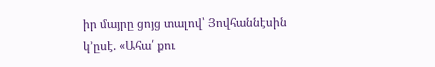իր մայրը ցոյց տալով՝ Յովհաննէսին կ’ըսէ. «Ահա՛ քու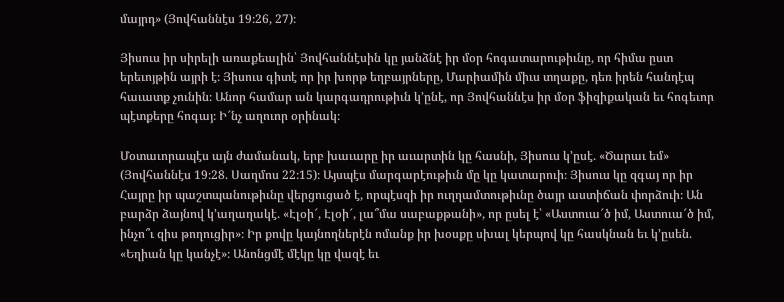մայրդ» (Յովհաննէս 19։26, 27)։

Յիսուս իր սիրելի առաքեալին՝ Յովհաննէսին կը յանձնէ իր մօր հոգատարութիւնը, որ հիմա ըստ երեւոյթին այրի է։ Յիսուս գիտէ որ իր խորթ եղբայրները, Մարիամին միւս տղաքը, դեռ իրեն հանդէպ հաւատք չունին։ Անոր համար ան կարգադրութիւն կ’ընէ, որ Յովհաննէս իր մօր ֆիզիքական եւ հոգեւոր պէտքերը հոգայ։ Ի՜նչ աղուոր օրինակ։

Մօտաւորապէս այն ժամանակ, երբ խաւարը իր աւարտին կը հասնի, Յիսուս կ’ըսէ. «Ծարաւ եմ» (Յովհաննէս 19։28. Սաղմոս 22։15)։ Այսպէս մարգարէութիւն մը կը կատարուի։ Յիսուս կը զգայ որ իր Հայրը իր պաշտպանութիւնը վերցուցած է, որպէսզի իր ուղղամտութիւնը ծայր աստիճան փորձուի։ Ան բարձր ձայնով կ’աղաղակէ. «Էլօի՜, Էլօի՜, լա՞մա սաբաքթանի», որ ըսել է՝ «Աստուա՜ծ իմ, Աստուա՜ծ իմ, ինչո՞ւ զիս թողուցիր»։ Իր քովը կայնողներէն ոմանք իր խօսքը սխալ կերպով կը հասկնան եւ կ’ըսեն. «Եղիան կը կանչէ»։ Անոնցմէ մէկը կը վազէ եւ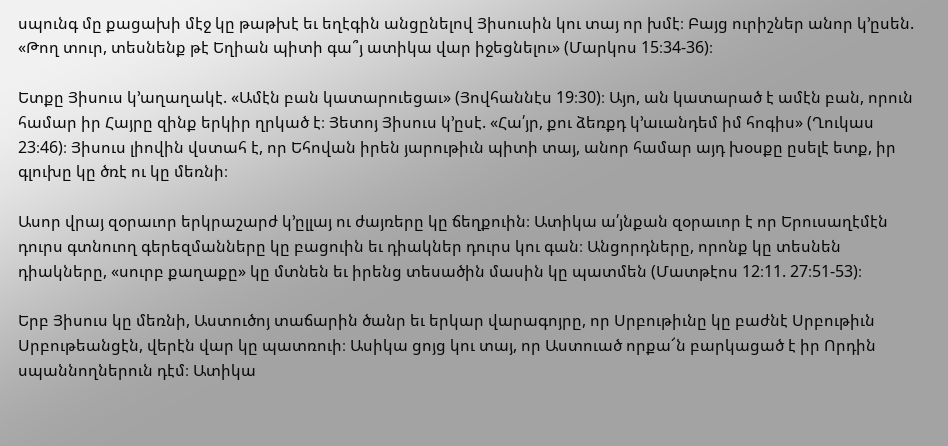սպունգ մը քացախի մէջ կը թաթխէ եւ եղէգին անցընելով Յիսուսին կու տայ որ խմէ։ Բայց ուրիշներ անոր կ’ըսեն. «Թող տուր, տեսնենք թէ Եղիան պիտի գա՞յ ատիկա վար իջեցնելու» (Մարկոս 15։34-36)։

Ետքը Յիսուս կ’աղաղակէ. «Ամէն բան կատարուեցաւ» (Յովհաննէս 19։30)։ Այո, ան կատարած է ամէն բան, որուն համար իր Հայրը զինք երկիր ղրկած է։ Յետոյ Յիսուս կ’ըսէ. «Հա՛յր, քու ձեռքդ կ’աւանդեմ իմ հոգիս» (Ղուկաս 23։46)։ Յիսուս լիովին վստահ է, որ Եհովան իրեն յարութիւն պիտի տայ, անոր համար այդ խօսքը ըսելէ ետք, իր գլուխը կը ծռէ ու կը մեռնի։

Ասոր վրայ զօրաւոր երկրաշարժ կ’ըլլայ ու ժայռերը կը ճեղքուին։ Ատիկա ա՛յնքան զօրաւոր է որ Երուսաղէմէն դուրս գտնուող գերեզմանները կը բացուին եւ դիակներ դուրս կու գան։ Անցորդները, որոնք կը տեսնեն դիակները, «սուրբ քաղաքը» կը մտնեն եւ իրենց տեսածին մասին կը պատմեն (Մատթէոս 12։11. 27։51-53)։

Երբ Յիսուս կը մեռնի, Աստուծոյ տաճարին ծանր եւ երկար վարագոյրը, որ Սրբութիւնը կը բաժնէ Սրբութիւն Սրբութեանցէն, վերէն վար կը պատռուի։ Ասիկա ցոյց կու տայ, որ Աստուած որքա՜ն բարկացած է իր Որդին սպաննողներուն դէմ։ Ատիկա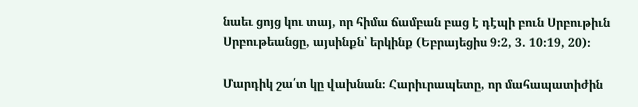նաեւ ցոյց կու տայ, որ հիմա ճամբան բաց է դէպի բուն Սրբութիւն Սրբութեանցը, այսինքն՝ երկինք (Եբրայեցիս 9։2, 3. 10։19, 20)։

Մարդիկ շա՛տ կը վախնան։ Հարիւրապետը, որ մահապատիժին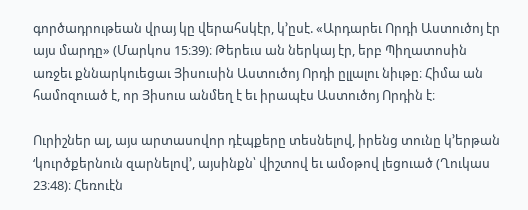գործադրութեան վրայ կը վերահսկէր, կ’ըսէ. «Արդարեւ Որդի Աստուծոյ էր այս մարդը» (Մարկոս 15։39)։ Թերեւս ան ներկայ էր, երբ Պիղատոսին առջեւ քննարկուեցաւ Յիսուսին Աստուծոյ Որդի ըլլալու նիւթը։ Հիմա ան համոզուած է, որ Յիսուս անմեղ է եւ իրապէս Աստուծոյ Որդին է։

Ուրիշներ ալ, այս արտասովոր դէպքերը տեսնելով, իրենց տունը կ’երթան ‘կուրծքերնուն զարնելով’, այսինքն՝ վիշտով եւ ամօթով լեցուած (Ղուկաս 23։48)։ Հեռուէն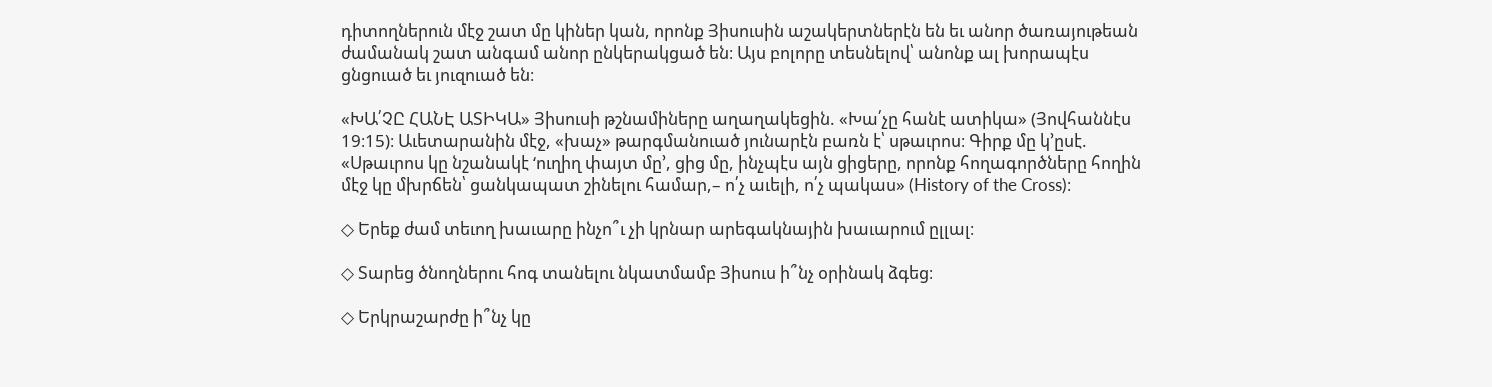դիտողներուն մէջ շատ մը կիներ կան, որոնք Յիսուսին աշակերտներէն են եւ անոր ծառայութեան ժամանակ շատ անգամ անոր ընկերակցած են։ Այս բոլորը տեսնելով՝ անոնք ալ խորապէս ցնցուած եւ յուզուած են։

«ԽԱ՛ՉԸ ՀԱՆԷ ԱՏԻԿԱ» Յիսուսի թշնամիները աղաղակեցին. «Խա՛չը հանէ ատիկա» (Յովհաննէս 19։15)։ Աւետարանին մէջ, «խաչ» թարգմանուած յունարէն բառն է՝ սթաւրոս։ Գիրք մը կ’ըսէ. «Սթաւրոս կը նշանակէ ‘ուղիղ փայտ մը’, ցից մը, ինչպէս այն ցիցերը, որոնք հողագործները հողին մէջ կը մխրճեն՝ ցանկապատ շինելու համար,– ո՛չ աւելի, ո՛չ պակաս» (History of the Cross)։

◇ Երեք ժամ տեւող խաւարը ինչո՞ւ չի կրնար արեգակնային խաւարում ըլլալ։

◇ Տարեց ծնողներու հոգ տանելու նկատմամբ Յիսուս ի՞նչ օրինակ ձգեց։

◇ Երկրաշարժը ի՞նչ կը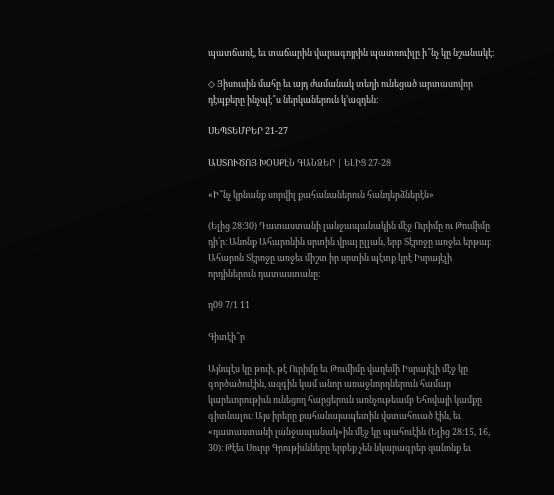պատճառէ, եւ տաճարին վարագոյրին պատռուիլը ի՞նչ կը նշանակէ։

◇ Յիսուսին մահը եւ այդ ժամանակ տեղի ունեցած արտասովոր դէպքերը ինչպէ՞ս ներկաներուն կ’ազդեն։

ՍԵՊՏԵՄԲԵՐ 21-27

ԱՍՏՈՒԾՈՅ ԽՕՍՔԷՆ ԳԱՆՁԵՐ | ԵԼԻՑ 27-28

«Ի՞նչ կրնանք սորվիլ քահանաներուն հանդերձներէն»

(Ելից 28։30) Դատաստանի լանջապանակին մէջ Ուրիմը ու Թումիմը դի՛ր։ Անոնք Ահարոնին սրտին վրայ ըլլան, երբ Տէրոջը առջեւ երթայ։ Ահարոն Տէրոջը առջեւ միշտ իր սրտին պէտք կրէ Իսրայէլի որդիներուն դատաստանը։

դ09 7/1 11

Գիտէի՞ր

Այնպէս կը թուի, թէ Ուրիմը եւ Թումիմը վաղեմի Իսրայէլի մէջ կը գործածուէին, ազգին կամ անոր առաջնորդներուն համար կարեւորութիւն ունեցող հարցերուն առնչութեամբ Եհովայի կամքը գիտնալու։ Այս իրերը քահանայապետին վստահուած էին, եւ «դատաստանի լանջապանակ»ին մէջ կը պահուէին (Ելից 28։15, 16, 30)։ Թէեւ Սուրբ Գրութիւնները երբեք չեն նկարագրեր զանոնք եւ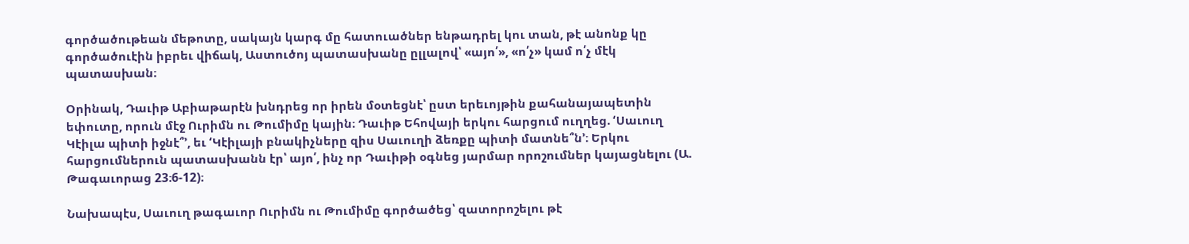գործածութեան մեթոտը, սակայն կարգ մը հատուածներ ենթադրել կու տան, թէ անոնք կը գործածուէին իբրեւ վիճակ, Աստուծոյ պատասխանը ըլլալով՝ «այո՛», «ո՛չ» կամ ո՛չ մէկ պատասխան։

Օրինակ, Դաւիթ Աբիաթարէն խնդրեց որ իրեն մօտեցնէ՝ ըստ երեւոյթին քահանայապետին եփուտը, որուն մէջ Ուրիմն ու Թումիմը կային։ Դաւիթ Եհովայի երկու հարցում ուղղեց. ‘Սաւուղ Կէիլա պիտի իջնէ՞’, եւ ‘Կէիլայի բնակիչները զիս Սաւուղի ձեռքը պիտի մատնե՞ն’։ Երկու հարցումներուն պատասխանն էր՝ այո՛, ինչ որ Դաւիթի օգնեց յարմար որոշումներ կայացնելու (Ա. Թագաւորաց 23։6-12)։

Նախապէս, Սաւուղ թագաւոր Ուրիմն ու Թումիմը գործածեց՝ զատորոշելու թէ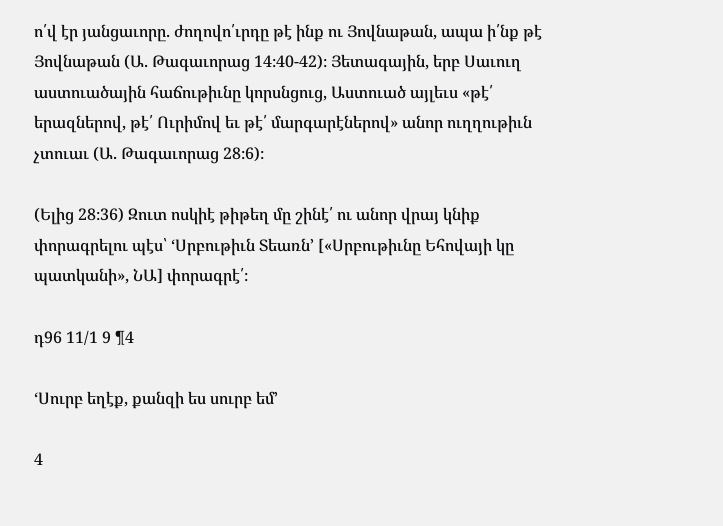ո՛վ էր յանցաւորը. ժողովո՛ւրդը թէ ինք ու Յովնաթան, ապա ի՛նք թէ Յովնաթան (Ա. Թագաւորաց 14։40-42)։ Յետագային, երբ Սաւուղ աստուածային հաճութիւնը կորսնցուց, Աստուած այլեւս «թէ՛ երազներով, թէ՛ Ուրիմով եւ թէ՛ մարգարէներով» անոր ուղղութիւն չտուաւ (Ա. Թագաւորաց 28։6)։

(Ելից 28։36) Զուտ ոսկիէ թիթեղ մը շինէ՛ ու անոր վրայ կնիք փորագրելու պէս՝ ‘Սրբութիւն Տեառն’ [«Սրբութիւնը Եհովայի կը պատկանի», ՆԱ] փորագրէ՛։

դ96 11/1 9 ¶4

‘Սուրբ եղէք, քանզի ես սուրբ եմ’

4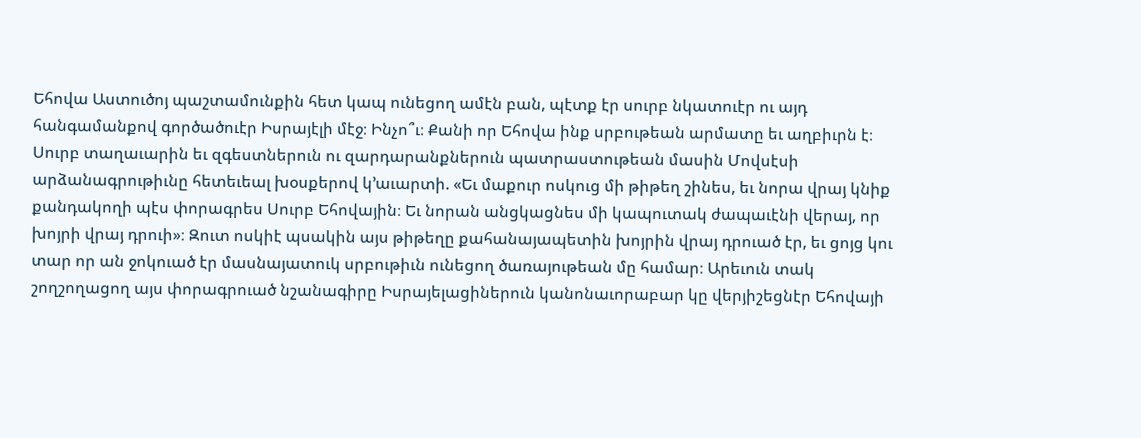Եհովա Աստուծոյ պաշտամունքին հետ կապ ունեցող ամէն բան, պէտք էր սուրբ նկատուէր ու այդ հանգամանքով գործածուէր Իսրայէլի մէջ։ Ինչո՞ւ։ Քանի որ Եհովա ինք սրբութեան արմատը եւ աղբիւրն է։ Սուրբ տաղաւարին եւ զգեստներուն ու զարդարանքներուն պատրաստութեան մասին Մովսէսի արձանագրութիւնը հետեւեալ խօսքերով կ’աւարտի. «Եւ մաքուր ոսկուց մի թիթեղ շինես, եւ նորա վրայ կնիք քանդակողի պէս փորագրես Սուրբ Եհովային։ Եւ նորան անցկացնես մի կապուտակ ժապաւէնի վերայ, որ խոյրի վրայ դրուի»։ Զուտ ոսկիէ պսակին այս թիթեղը քահանայապետին խոյրին վրայ դրուած էր, եւ ցոյց կու տար որ ան ջոկուած էր մասնայատուկ սրբութիւն ունեցող ծառայութեան մը համար։ Արեւուն տակ շողշողացող այս փորագրուած նշանագիրը Իսրայելացիներուն կանոնաւորաբար կը վերյիշեցնէր Եհովայի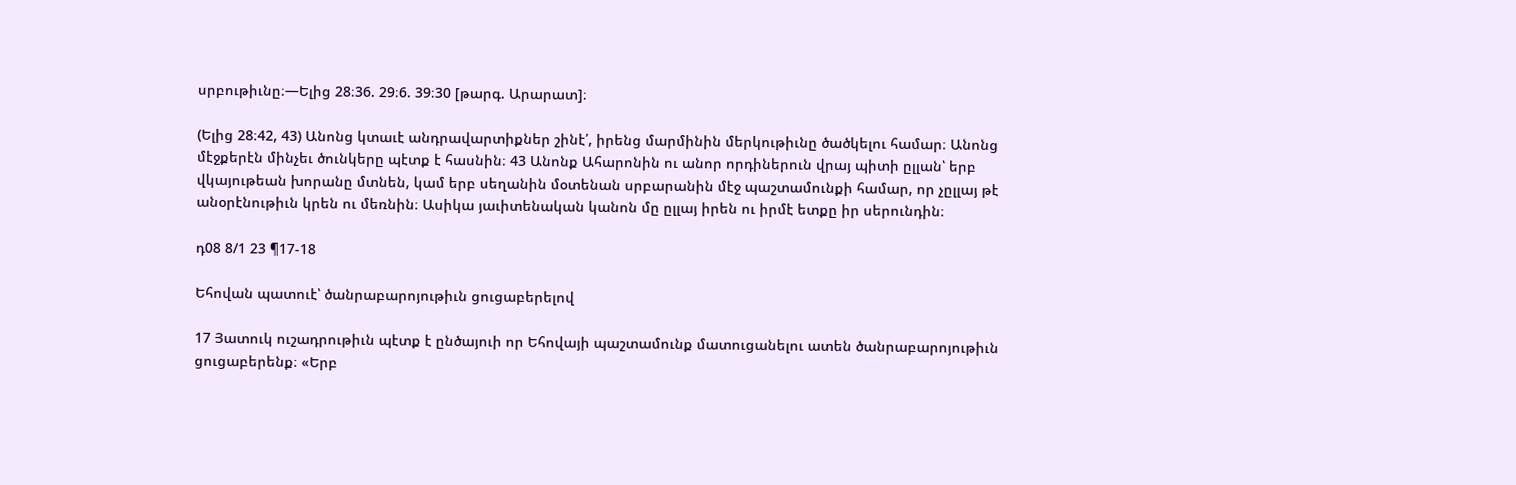սրբութիւնը։—Ելից 28։36. 29։6. 39։30 [թարգ. Արարատ]։

(Ելից 28։42, 43) Անոնց կտաւէ անդրավարտիքներ շինէ՛, իրենց մարմինին մերկութիւնը ծածկելու համար։ Անոնց մէջքերէն մինչեւ ծունկերը պէտք է հասնին։ 43 Անոնք Ահարոնին ու անոր որդիներուն վրայ պիտի ըլլան՝ երբ վկայութեան խորանը մտնեն, կամ երբ սեղանին մօտենան սրբարանին մէջ պաշտամունքի համար, որ չըլլայ թէ անօրէնութիւն կրեն ու մեռնին։ Ասիկա յաւիտենական կանոն մը ըլլայ իրեն ու իրմէ ետքը իր սերունդին։

դ08 8/1 23 ¶17-18

Եհովան պատուէ՝ ծանրաբարոյութիւն ցուցաբերելով

17 Յատուկ ուշադրութիւն պէտք է ընծայուի որ Եհովայի պաշտամունք մատուցանելու ատեն ծանրաբարոյութիւն ցուցաբերենք։ «Երբ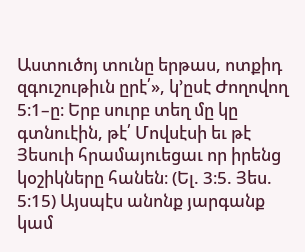Աստուծոյ տունը երթաս, ոտքիդ զգուշութիւն ըրէ՛», կ’ըսէ Ժողովող 5։1–ը։ Երբ սուրբ տեղ մը կը գտնուէին, թէ՛ Մովսէսի եւ թէ Յեսուի հրամայուեցաւ որ իրենց կօշիկները հանեն։ (Ել. 3։5. Յես. 5։15) Այսպէս անոնք յարգանք կամ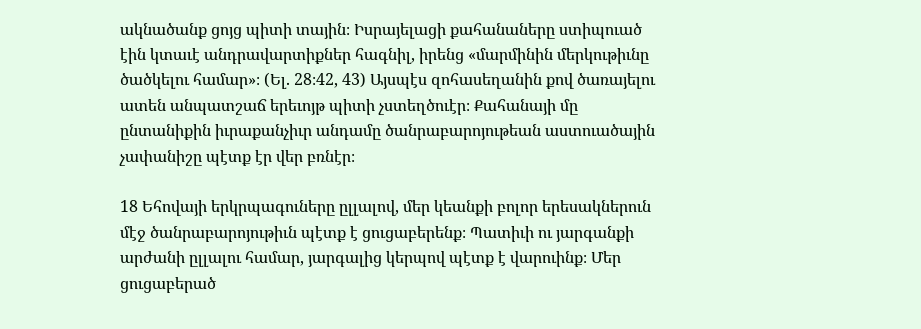ակնածանք ցոյց պիտի տային։ Իսրայելացի քահանաները ստիպուած էին կտաւէ անդրավարտիքներ հագնիլ, իրենց «մարմինին մերկութիւնը ծածկելու համար»։ (Ել. 28։42, 43) Այսպէս զոհասեղանին քով ծառայելու ատեն անպատշաճ երեւոյթ պիտի չստեղծուէր։ Քահանայի մը ընտանիքին իւրաքանչիւր անդամը ծանրաբարոյութեան աստուածային չափանիշը պէտք էր վեր բռնէր։

18 Եհովայի երկրպագուները ըլլալով, մեր կեանքի բոլոր երեսակներուն մէջ ծանրաբարոյութիւն պէտք է ցուցաբերենք։ Պատիւի ու յարգանքի արժանի ըլլալու համար, յարգալից կերպով պէտք է վարուինք։ Մեր ցուցաբերած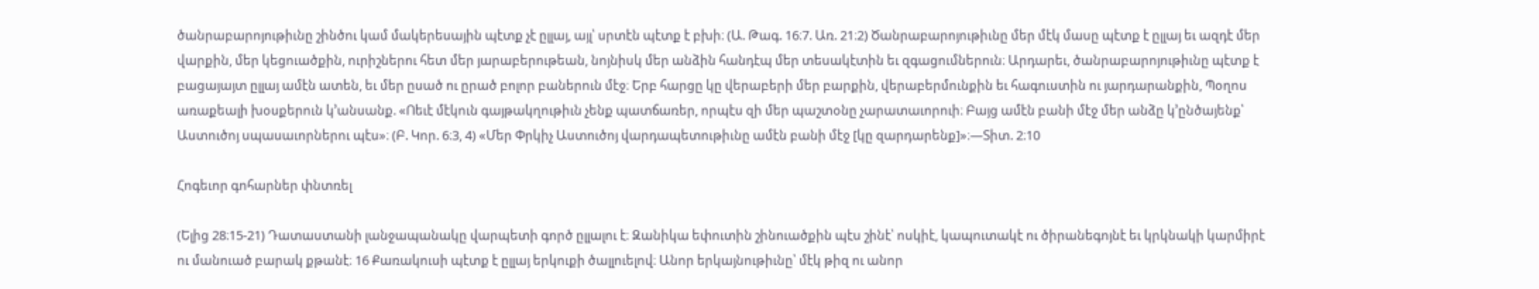ծանրաբարոյութիւնը շինծու կամ մակերեսային պէտք չէ ըլլայ, այլ՝ սրտէն պէտք է բխի։ (Ա. Թագ. 16։7. Առ. 21։2) Ծանրաբարոյութիւնը մեր մէկ մասը պէտք է ըլլայ եւ ազդէ մեր վարքին, մեր կեցուածքին, ուրիշներու հետ մեր յարաբերութեան, նոյնիսկ մեր անձին հանդէպ մեր տեսակէտին եւ զգացումներուն։ Արդարեւ, ծանրաբարոյութիւնը պէտք է բացայայտ ըլլայ ամէն ատեն, եւ մեր ըսած ու ըրած բոլոր բաներուն մէջ։ Երբ հարցը կը վերաբերի մեր բարքին, վերաբերմունքին եւ հագուստին ու յարդարանքին, Պօղոս առաքեալի խօսքերուն կ’անսանք. «Ոեւէ մէկուն գայթակղութիւն չենք պատճառեր, որպէս զի մեր պաշտօնը չարատաւորուի։ Բայց ամէն բանի մէջ մեր անձը կ’ընծայենք՝ Աստուծոյ սպասաւորներու պէս»։ (Բ. Կոր. 6։3, 4) «Մեր Փրկիչ Աստուծոյ վարդապետութիւնը ամէն բանի մէջ [կը զարդարենք]»։—Տիտ. 2։10

Հոգեւոր գոհարներ փնտռել

(Ելից 28։15-21) Դատաստանի լանջապանակը վարպետի գործ ըլլալու է։ Զանիկա եփուտին շինուածքին պէս շինէ՝ ոսկիէ, կապուտակէ ու ծիրանեգոյնէ եւ կրկնակի կարմիրէ ու մանուած բարակ քթանէ։ 16 Քառակուսի պէտք է ըլլայ երկուքի ծալլուելով։ Անոր երկայնութիւնը՝ մէկ թիզ ու անոր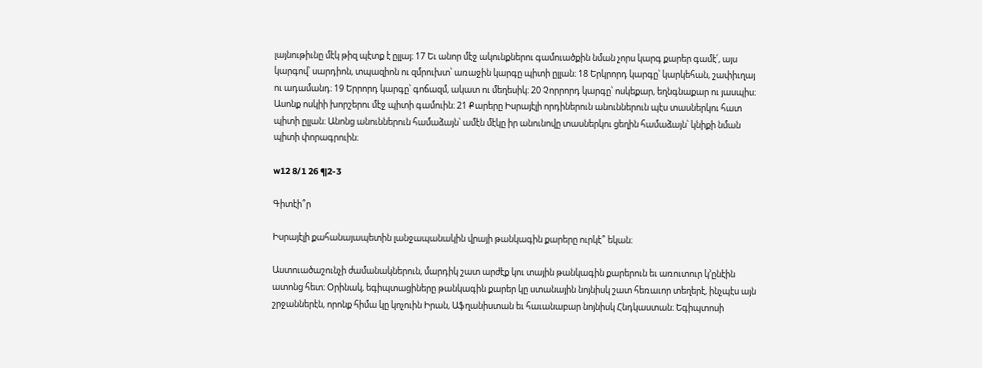լայնութիւնը մէկ թիզ պէտք է ըլլայ։ 17 Եւ անոր մէջ ակունքներու գամուածքին նման չորս կարգ քարեր գամէ՛, այս կարգով՝ սարդիոն, տպազիոն ու զմրուխտ՝ առաջին կարգը պիտի ըլլան։ 18 Երկրորդ կարգը՝ կարկեհան, շափիւղայ ու ադամանդ։ 19 Երրորդ կարգը՝ գոճազմ, ակատ ու մեղեսիկ։ 20 Չորրորդ կարգը՝ ոսկեքար, եղնգնաքար ու յասպիս։ Ասոնք ոսկիի խորշերու մէջ պիտի գամուին։ 21 Քարերը Իսրայէլի որդիներուն անուններուն պէս տասներկու հատ պիտի ըլլան։ Անոնց անուններուն համաձայն՝ ամէն մէկը իր անունովը տասներկու ցեղին համաձայն՝ կնիքի նման պիտի փորագրուին։

w12 8/1 26 ¶2-3

Գիտէի՞ր

Իսրայէլի քահանայապետին լանջապանակին վրայի թանկագին քարերը ուրկէ՞ եկան։

Աստուածաշունչի ժամանակներուն, մարդիկ շատ արժէք կու տային թանկագին քարերուն եւ առուտուր կ’ընէին ատոնց հետ։ Օրինակ, եգիպտացիները թանկագին քարեր կը ստանային նոյնիսկ շատ հեռաւոր տեղերէ, ինչպէս այն շրջաններէն, որոնք հիմա կը կոչուին Իրան, Աֆղանիստան եւ հաւանաբար նոյնիսկ Հնդկաստան։ Եգիպտոսի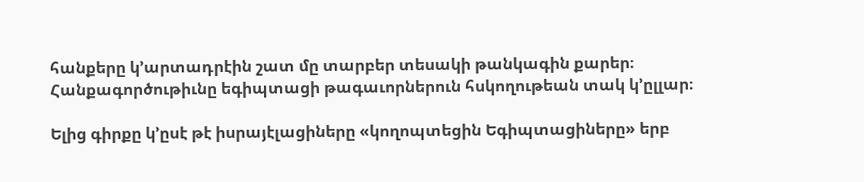հանքերը կ’արտադրէին շատ մը տարբեր տեսակի թանկագին քարեր։ Հանքագործութիւնը եգիպտացի թագաւորներուն հսկողութեան տակ կ’ըլլար։

Ելից գիրքը կ’ըսէ թէ իսրայէլացիները «կողոպտեցին Եգիպտացիները» երբ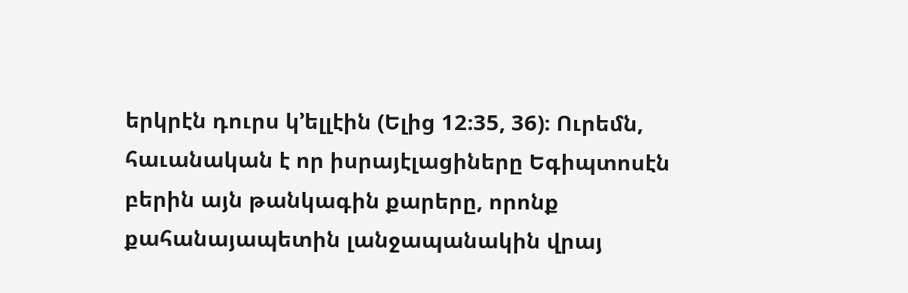երկրէն դուրս կ’ելլէին (Ելից 12։35, 36)։ Ուրեմն, հաւանական է որ իսրայէլացիները Եգիպտոսէն բերին այն թանկագին քարերը, որոնք քահանայապետին լանջապանակին վրայ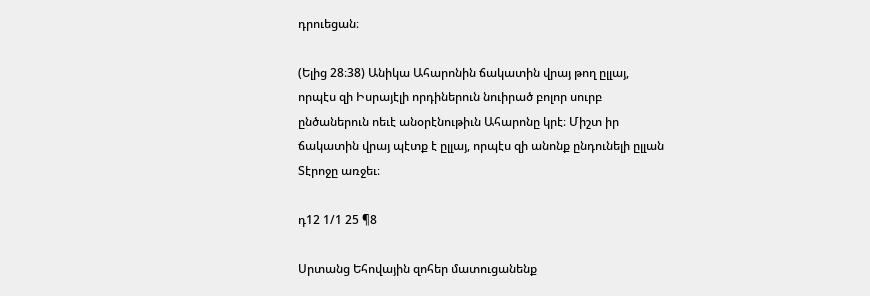դրուեցան։

(Ելից 28։38) Անիկա Ահարոնին ճակատին վրայ թող ըլլայ, որպէս զի Իսրայէլի որդիներուն նուիրած բոլոր սուրբ ընծաներուն ոեւէ անօրէնութիւն Ահարոնը կրէ։ Միշտ իր ճակատին վրայ պէտք է ըլլայ, որպէս զի անոնք ընդունելի ըլլան Տէրոջը առջեւ։

դ12 1/1 25 ¶8

Սրտանց Եհովային զոհեր մատուցանենք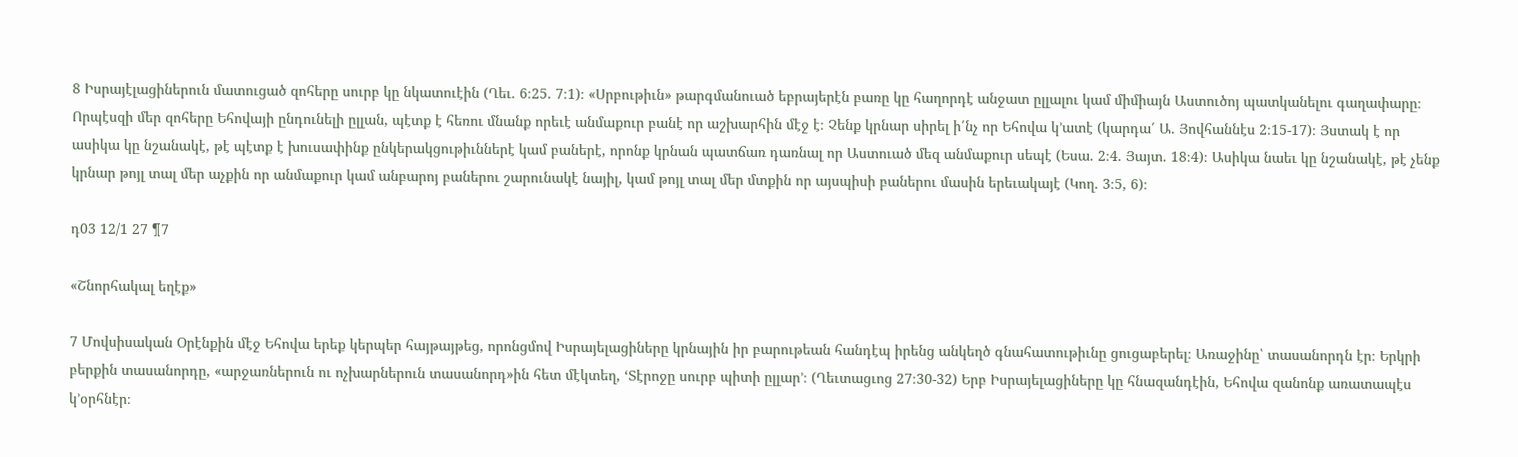8 Իսրայէլացիներուն մատուցած զոհերը սուրբ կը նկատուէին (Ղեւ. 6։25. 7։1)։ «Սրբութիւն» թարգմանուած եբրայերէն բառը կը հաղորդէ անջատ ըլլալու կամ միմիայն Աստուծոյ պատկանելու գաղափարը։ Որպէսզի մեր զոհերը Եհովայի ընդունելի ըլլան, պէտք է հեռու մնանք որեւէ անմաքուր բանէ որ աշխարհին մէջ է։ Չենք կրնար սիրել ի՛նչ որ Եհովա կ’ատէ (կարդա՛ Ա. Յովհաննէս 2։15-17)։ Յստակ է որ ասիկա կը նշանակէ, թէ պէտք է խուսափինք ընկերակցութիւններէ կամ բաներէ, որոնք կրնան պատճառ դառնալ որ Աստուած մեզ անմաքուր սեպէ (Եսա. 2։4. Յայտ. 18։4)։ Ասիկա նաեւ կը նշանակէ, թէ չենք կրնար թոյլ տալ մեր աչքին որ անմաքուր կամ անբարոյ բաներու շարունակէ նայիլ, կամ թոյլ տալ մեր մտքին որ այսպիսի բաներու մասին երեւակայէ (Կող. 3։5, 6)։

դ03 12/1 27 ¶7

«Շնորհակալ եղէք»

7 Մովսիսական Օրէնքին մէջ Եհովա երեք կերպեր հայթայթեց, որոնցմով Իսրայելացիները կրնային իր բարութեան հանդէպ իրենց անկեղծ գնահատութիւնը ցուցաբերել։ Առաջինը՝ տասանորդն էր։ Երկրի բերքին տասանորդը, «արջառներուն ու ոչխարներուն տասանորդ»ին հետ մէկտեղ, ‘Տէրոջը սուրբ պիտի ըլլար’։ (Ղեւտացւոց 27։30-32) Երբ Իսրայելացիները կը հնազանդէին, Եհովա զանոնք առատապէս կ’օրհնէր։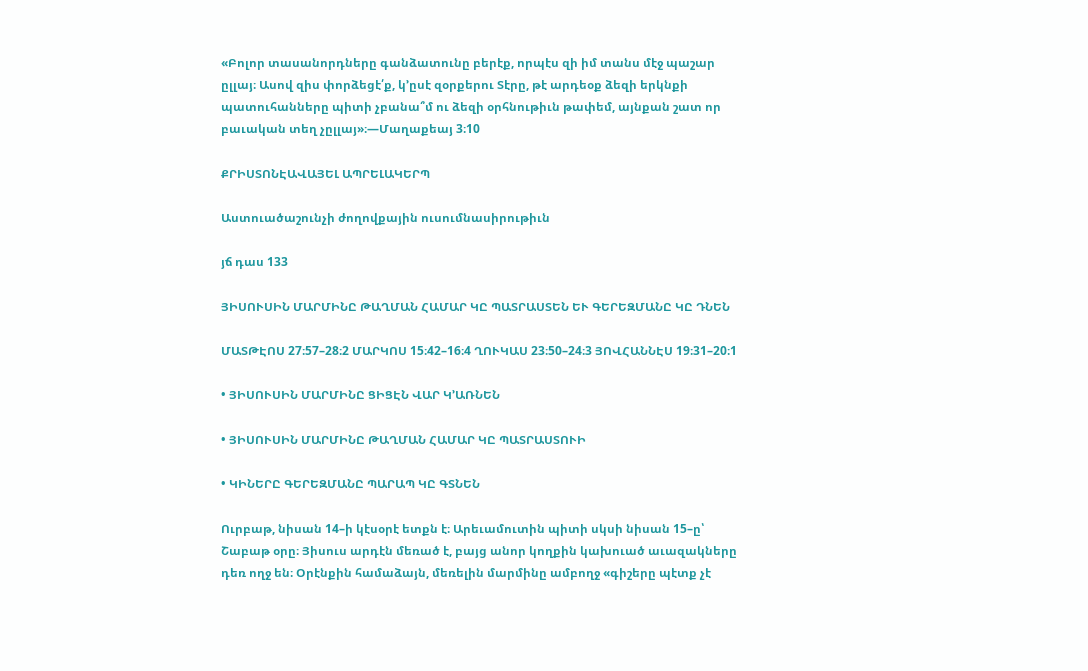«Բոլոր տասանորդները գանձատունը բերէք, որպէս զի իմ տանս մէջ պաշար ըլլայ։ Ասով զիս փորձեցէ՛ք, կ’ըսէ զօրքերու Տէրը, թէ արդեօք ձեզի երկնքի պատուհանները պիտի չբանա՞մ ու ձեզի օրհնութիւն թափեմ, այնքան շատ որ բաւական տեղ չըլլայ»։—Մաղաքեայ 3։10

ՔՐԻՍՏՈՆԷԱՎԱՅԵԼ ԱՊՐԵԼԱԿԵՐՊ

Աստուածաշունչի ժողովքային ուսումնասիրութիւն

յճ դաս 133

ՅԻՍՈՒՍԻՆ ՄԱՐՄԻՆԸ ԹԱՂՄԱՆ ՀԱՄԱՐ ԿԸ ՊԱՏՐԱՍՏԵՆ ԵՒ ԳԵՐԵԶՄԱՆԸ ԿԸ ԴՆԵՆ

ՄԱՏԹԷՈՍ 27։57–28։2 ՄԱՐԿՈՍ 15։42–16։4 ՂՈՒԿԱՍ 23։50–24։3 ՅՈՎՀԱՆՆԷՍ 19։31–20։1

• ՅԻՍՈՒՍԻՆ ՄԱՐՄԻՆԸ ՑԻՑԷՆ ՎԱՐ Կ’ԱՌՆԵՆ

• ՅԻՍՈՒՍԻՆ ՄԱՐՄԻՆԸ ԹԱՂՄԱՆ ՀԱՄԱՐ ԿԸ ՊԱՏՐԱՍՏՈՒԻ

• ԿԻՆԵՐԸ ԳԵՐԵԶՄԱՆԸ ՊԱՐԱՊ ԿԸ ԳՏՆԵՆ

Ուրբաթ, նիսան 14–ի կէսօրէ ետքն է։ Արեւամուտին պիտի սկսի նիսան 15–ը՝ Շաբաթ օրը։ Յիսուս արդէն մեռած է, բայց անոր կողքին կախուած աւազակները դեռ ողջ են։ Օրէնքին համաձայն, մեռելին մարմինը ամբողջ «գիշերը պէտք չէ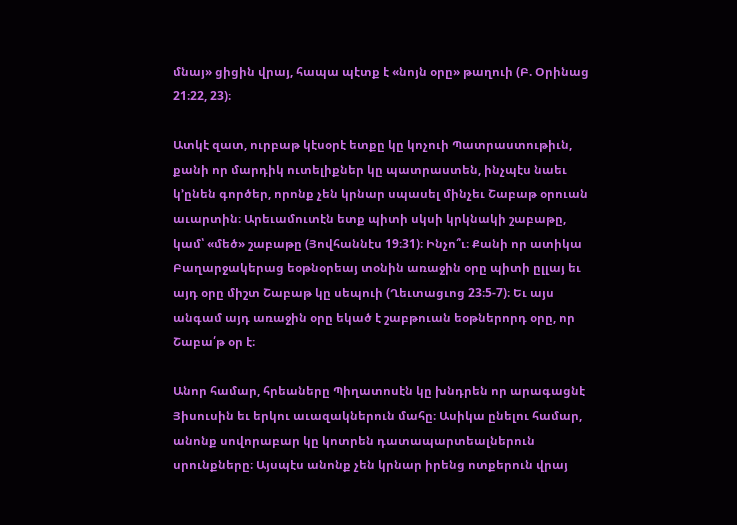մնայ» ցիցին վրայ, հապա պէտք է «նոյն օրը» թաղուի (Բ. Օրինաց 21։22, 23)։

Ատկէ զատ, ուրբաթ կէսօրէ ետքը կը կոչուի Պատրաստութիւն, քանի որ մարդիկ ուտելիքներ կը պատրաստեն, ինչպէս նաեւ կ’ընեն գործեր, որոնք չեն կրնար սպասել մինչեւ Շաբաթ օրուան աւարտին։ Արեւամուտէն ետք պիտի սկսի կրկնակի շաբաթը, կամ՝ «մեծ» շաբաթը (Յովհաննէս 19։31)։ Ինչո՞ւ։ Քանի որ ատիկա Բաղարջակերաց եօթնօրեայ տօնին առաջին օրը պիտի ըլլայ եւ այդ օրը միշտ Շաբաթ կը սեպուի (Ղեւտացւոց 23։5-7)։ Եւ այս անգամ այդ առաջին օրը եկած է շաբթուան եօթներորդ օրը, որ Շաբա՛թ օր է։

Անոր համար, հրեաները Պիղատոսէն կը խնդրեն որ արագացնէ Յիսուսին եւ երկու աւազակներուն մահը։ Ասիկա ընելու համար, անոնք սովորաբար կը կոտրեն դատապարտեալներուն սրունքները։ Այսպէս անոնք չեն կրնար իրենց ոտքերուն վրայ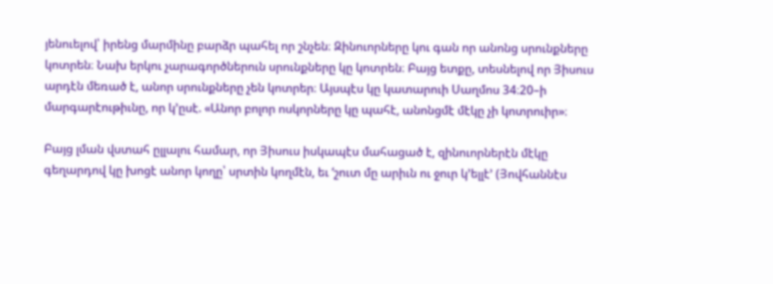յենուելով՝ իրենց մարմինը բարձր պահել որ շնչեն։ Զինուորները կու գան որ անոնց սրունքները կոտրեն։ Նախ երկու չարագործներուն սրունքները կը կոտրեն։ Բայց ետքը, տեսնելով որ Յիսուս արդէն մեռած է, անոր սրունքները չեն կոտրեր։ Այսպէս կը կատարուի Սաղմոս 34։20–ի մարգարէութիւնը, որ կ’ըսէ. «Անոր բոլոր ոսկորները կը պահէ, անոնցմէ մէկը չի կոտրուիր»։

Բայց լման վստահ ըլլալու համար, որ Յիսուս իսկապէս մահացած է, զինուորներէն մէկը գեղարդով կը խոցէ անոր կողը՝ սրտին կողմէն, եւ ‘շուտ մը արիւն ու ջուր կ’ելլէ’ (Յովհաննէս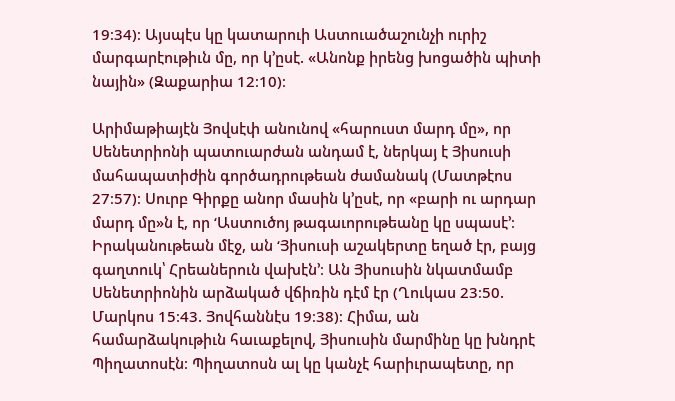19։34)։ Այսպէս կը կատարուի Աստուածաշունչի ուրիշ մարգարէութիւն մը, որ կ’ըսէ. «Անոնք իրենց խոցածին պիտի նային» (Զաքարիա 12։10)։

Արիմաթիայէն Յովսէփ անունով «հարուստ մարդ մը», որ Սենետրիոնի պատուարժան անդամ է, ներկայ է Յիսուսի մահապատիժին գործադրութեան ժամանակ (Մատթէոս 27։57)։ Սուրբ Գիրքը անոր մասին կ’ըսէ, որ «բարի ու արդար մարդ մը»ն է, որ ‘Աստուծոյ թագաւորութեանը կը սպասէ’։ Իրականութեան մէջ, ան ‘Յիսուսի աշակերտը եղած էր, բայց գաղտուկ՝ Հրեաներուն վախէն’։ Ան Յիսուսին նկատմամբ Սենետրիոնին արձակած վճիռին դէմ էր (Ղուկաս 23։50. Մարկոս 15։43. Յովհաննէս 19։38)։ Հիմա, ան համարձակութիւն հաւաքելով, Յիսուսին մարմինը կը խնդրէ Պիղատոսէն։ Պիղատոսն ալ կը կանչէ հարիւրապետը, որ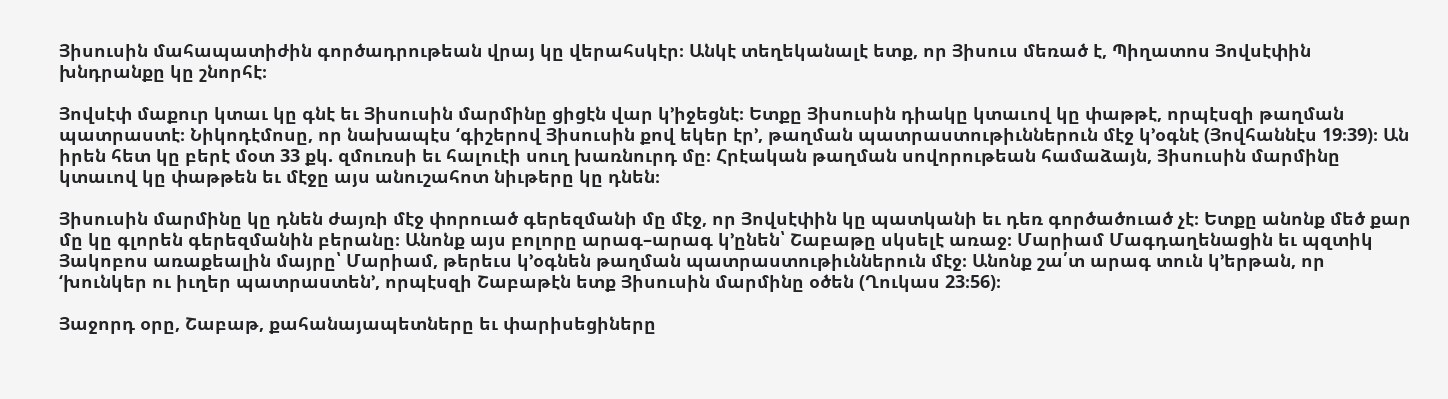Յիսուսին մահապատիժին գործադրութեան վրայ կը վերահսկէր։ Անկէ տեղեկանալէ ետք, որ Յիսուս մեռած է, Պիղատոս Յովսէփին խնդրանքը կը շնորհէ։

Յովսէփ մաքուր կտաւ կը գնէ եւ Յիսուսին մարմինը ցիցէն վար կ’իջեցնէ։ Ետքը Յիսուսին դիակը կտաւով կը փաթթէ, որպէսզի թաղման պատրաստէ։ Նիկոդէմոսը, որ նախապէս ‘գիշերով Յիսուսին քով եկեր էր’, թաղման պատրաստութիւններուն մէջ կ’օգնէ (Յովհաննէս 19։39)։ Ան իրեն հետ կը բերէ մօտ 33 քկ. զմուռսի եւ հալուէի սուղ խառնուրդ մը։ Հրէական թաղման սովորութեան համաձայն, Յիսուսին մարմինը կտաւով կը փաթթեն եւ մէջը այս անուշահոտ նիւթերը կը դնեն։

Յիսուսին մարմինը կը դնեն ժայռի մէջ փորուած գերեզմանի մը մէջ, որ Յովսէփին կը պատկանի եւ դեռ գործածուած չէ։ Ետքը անոնք մեծ քար մը կը գլորեն գերեզմանին բերանը։ Անոնք այս բոլորը արագ–արագ կ’ընեն՝ Շաբաթը սկսելէ առաջ։ Մարիամ Մագդաղենացին եւ պզտիկ Յակոբոս առաքեալին մայրը՝ Մարիամ, թերեւս կ’օգնեն թաղման պատրաստութիւններուն մէջ։ Անոնք շա՛տ արագ տուն կ’երթան, որ ‘խունկեր ու իւղեր պատրաստեն’, որպէսզի Շաբաթէն ետք Յիսուսին մարմինը օծեն (Ղուկաս 23։56)։

Յաջորդ օրը, Շաբաթ, քահանայապետները եւ փարիսեցիները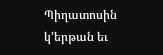Պիղատոսին կ’երթան եւ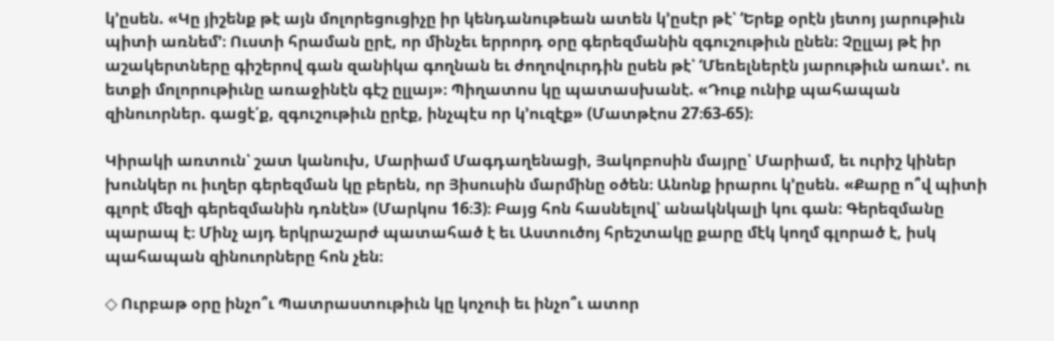կ’ըսեն. «Կը յիշենք թէ այն մոլորեցուցիչը իր կենդանութեան ատեն կ’ըսէր թէ՝ ‘Երեք օրէն յետոյ յարութիւն պիտի առնեմ’։ Ուստի հրաման ըրէ, որ մինչեւ երրորդ օրը գերեզմանին զգուշութիւն ընեն։ Չըլլայ թէ իր աշակերտները գիշերով գան զանիկա գողնան եւ ժողովուրդին ըսեն թէ՝ ‘Մեռելներէն յարութիւն առաւ’. ու ետքի մոլորութիւնը առաջինէն գէշ ըլլայ»։ Պիղատոս կը պատասխանէ. «Դուք ունիք պահապան զինուորներ. գացէ՛ք, զգուշութիւն ըրէք, ինչպէս որ կ’ուզէք» (Մատթէոս 27։63-65)։

Կիրակի առտուն՝ շատ կանուխ, Մարիամ Մագդաղենացի, Յակոբոսին մայրը՝ Մարիամ, եւ ուրիշ կիներ խունկեր ու իւղեր գերեզման կը բերեն, որ Յիսուսին մարմինը օծեն։ Անոնք իրարու կ’ըսեն. «Քարը ո՞վ պիտի գլորէ մեզի գերեզմանին դռնէն» (Մարկոս 16։3)։ Բայց հոն հասնելով՝ անակնկալի կու գան։ Գերեզմանը պարապ է։ Մինչ այդ երկրաշարժ պատահած է եւ Աստուծոյ հրեշտակը քարը մէկ կողմ գլորած է, իսկ պահապան զինուորները հոն չեն։

◇ Ուրբաթ օրը ինչո՞ւ Պատրաստութիւն կը կոչուի եւ ինչո՞ւ ատոր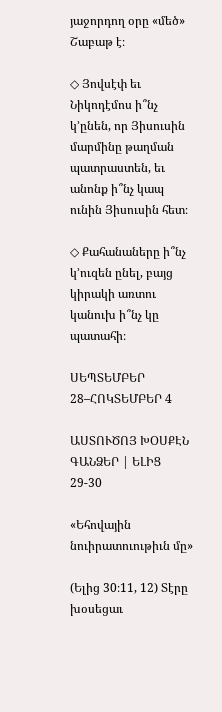յաջորդող օրը «մեծ» Շաբաթ է։

◇ Յովսէփ եւ Նիկոդէմոս ի՞նչ կ’ընեն, որ Յիսուսին մարմինը թաղման պատրաստեն, եւ անոնք ի՞նչ կապ ունին Յիսուսին հետ։

◇ Քահանաները ի՞նչ կ’ուզեն ընել, բայց կիրակի առտու կանուխ ի՞նչ կը պատահի։

ՍԵՊՏԵՄԲԵՐ 28–ՀՈԿՏԵՄԲԵՐ 4

ԱՍՏՈՒԾՈՅ ԽՕՍՔԷՆ ԳԱՆՁԵՐ | ԵԼԻՑ 29-30

«Եհովային նուիրատուութիւն մը»

(Ելից 30։11, 12) Տէրը խօսեցաւ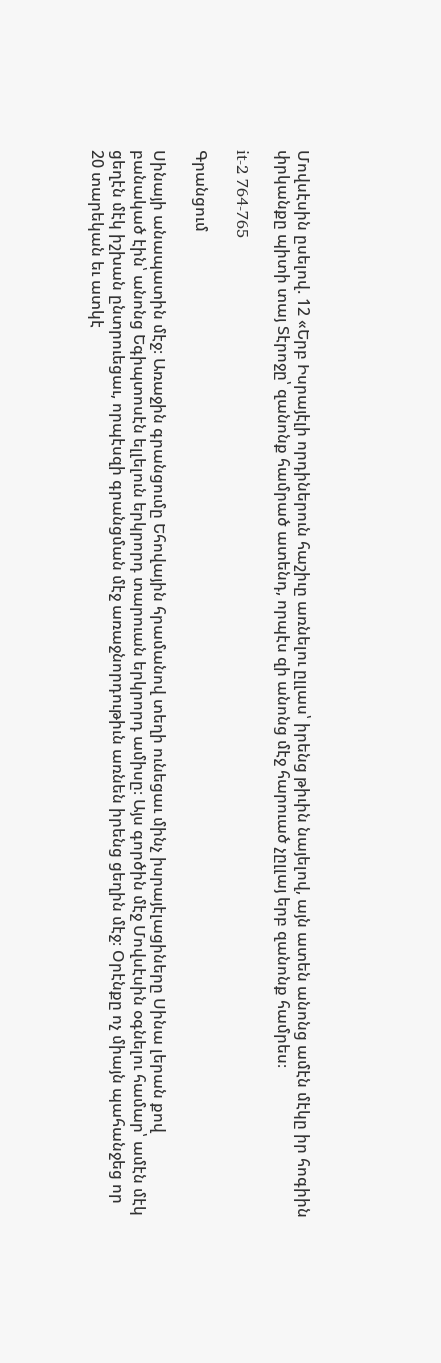Մովսէսին ըսելով. 12 «Երբ Իսրայէլի որդիներուն հաշիւը առնելու ըլլաս՝ իրենց թիւին նայելով, այն ատեն անոնց ամէն մէկը իր հոգիին փրկանքը պիտի տայ Տէրոջը՝ զանոնք համրած ատենդ, որպէս զի անոնց մէջ հարուած չըլլայ երբ զանոնք համրես։

it-2 764-765

Գրանցում

Սինայի անապատին մէջ։ Առաջին գրանցումը Եհովային հրամանով տեղի ունեցաւ մինչ իսրայէլացիները Սինա լերան քով բանակած էին՝ անոնց Եգիպտոսէն ելլելուն երկրորդ տարուան երկրորդ ամիսը։ Այս գործին մէջ Մովսէսին օգնելու համար՝ ամէն մէկ ցեղէն մէկ իշխան ընտրուեցաւ, որպէսզի գրանցման մէջ առաջնորդութիւն առնեն իրենց ցեղին մէջ։ Օրէնքը ոչ միայն պահանջեց որ 20 տարեկան եւ ատկէ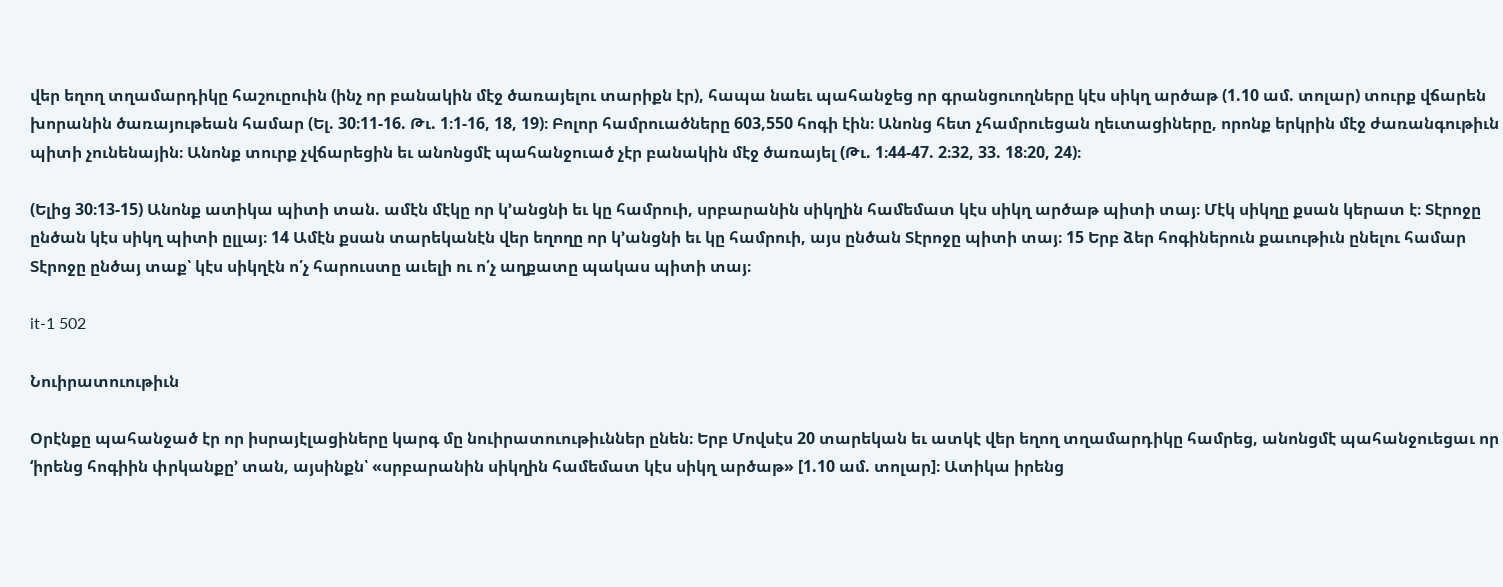վեր եղող տղամարդիկը հաշուըուին (ինչ որ բանակին մէջ ծառայելու տարիքն էր), հապա նաեւ պահանջեց որ գրանցուողները կէս սիկղ արծաթ (1.10 ամ. տոլար) տուրք վճարեն խորանին ծառայութեան համար (Ել. 30։11-16. Թւ. 1։1-16, 18, 19)։ Բոլոր համրուածները 603,550 հոգի էին։ Անոնց հետ չհամրուեցան ղեւտացիները, որոնք երկրին մէջ ժառանգութիւն պիտի չունենային։ Անոնք տուրք չվճարեցին եւ անոնցմէ պահանջուած չէր բանակին մէջ ծառայել (Թւ. 1։44-47. 2։32, 33. 18։20, 24)։

(Ելից 30։13-15) Անոնք ատիկա պիտի տան. ամէն մէկը որ կ’անցնի եւ կը համրուի, սրբարանին սիկղին համեմատ կէս սիկղ արծաթ պիտի տայ։ Մէկ սիկղը քսան կերատ է։ Տէրոջը ընծան կէս սիկղ պիտի ըլլայ։ 14 Ամէն քսան տարեկանէն վեր եղողը որ կ’անցնի եւ կը համրուի, այս ընծան Տէրոջը պիտի տայ։ 15 Երբ ձեր հոգիներուն քաւութիւն ընելու համար Տէրոջը ընծայ տաք՝ կէս սիկղէն ո՛չ հարուստը աւելի ու ո՛չ աղքատը պակաս պիտի տայ։

it-1 502

Նուիրատուութիւն

Օրէնքը պահանջած էր որ իսրայէլացիները կարգ մը նուիրատուութիւններ ընեն։ Երբ Մովսէս 20 տարեկան եւ ատկէ վեր եղող տղամարդիկը համրեց, անոնցմէ պահանջուեցաւ որ ‘իրենց հոգիին փրկանքը’ տան, այսինքն՝ «սրբարանին սիկղին համեմատ կէս սիկղ արծաթ» [1.10 ամ. տոլար]։ Ատիկա իրենց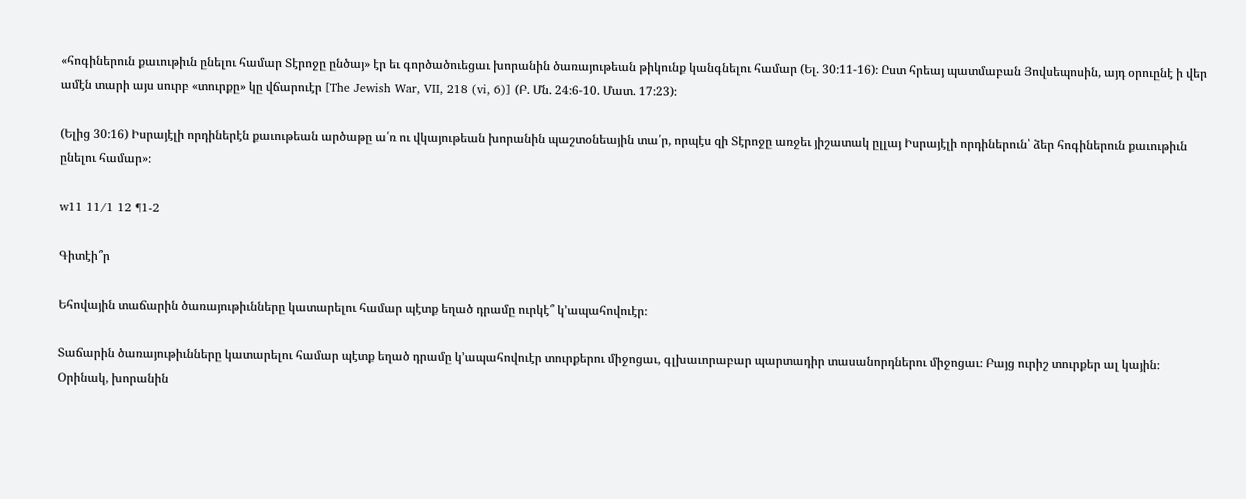«հոգիներուն քաւութիւն ընելու համար Տէրոջը ընծայ» էր եւ գործածուեցաւ խորանին ծառայութեան թիկունք կանգնելու համար (Ել. 30։11-16)։ Ըստ հրեայ պատմաբան Յովսեպոսին, այդ օրուընէ ի վեր ամէն տարի այս սուրբ «տուրքը» կը վճարուէր [The Jewish War, VII, 218 (vi, 6)] (Բ. Մն. 24։6-10. Մատ. 17։23)։

(Ելից 30։16) Իսրայէլի որդիներէն քաւութեան արծաթը ա՛ռ ու վկայութեան խորանին պաշտօնեային տա՛ր, որպէս զի Տէրոջը առջեւ յիշատակ ըլլայ Իսրայէլի որդիներուն՝ ձեր հոգիներուն քաւութիւն ընելու համար»։

w11 11/1 12 ¶1-2

Գիտէի՞ր

Եհովային տաճարին ծառայութիւնները կատարելու համար պէտք եղած դրամը ուրկէ՞ կ’ապահովուէր։

Տաճարին ծառայութիւնները կատարելու համար պէտք եղած դրամը կ’ապահովուէր տուրքերու միջոցաւ, գլխաւորաբար պարտադիր տասանորդներու միջոցաւ։ Բայց ուրիշ տուրքեր ալ կային։ Օրինակ, խորանին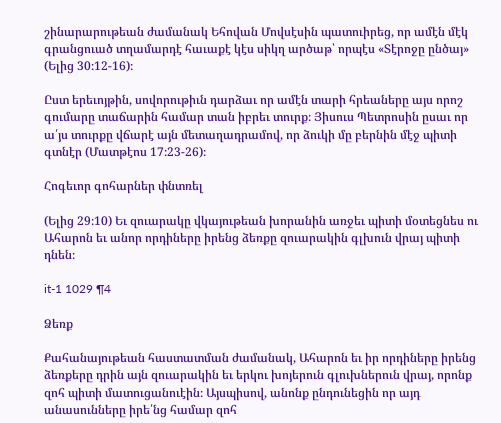շինարարութեան ժամանակ Եհովան Մովսէսին պատուիրեց, որ ամէն մէկ գրանցուած տղամարդէ հաւաքէ կէս սիկղ արծաթ՝ որպէս «Տէրոջը ընծայ» (Ելից 30։12-16)։

Ըստ երեւոյթին, սովորութիւն դարձաւ որ ամէն տարի հրեաները այս որոշ գումարը տաճարին համար տան իբրեւ տուրք։ Յիսուս Պետրոսին ըսաւ որ ա՛յս տուրքը վճարէ այն մետաղադրամով, որ ձուկի մը բերնին մէջ պիտի գտնէր (Մատթէոս 17։23-26)։

Հոգեւոր գոհարներ փնտռել

(Ելից 29։10) Եւ զուարակը վկայութեան խորանին առջեւ պիտի մօտեցնես ու Ահարոն եւ անոր որդիները իրենց ձեռքը զուարակին գլխուն վրայ պիտի դնեն։

it-1 1029 ¶4

Ձեռք

Քահանայութեան հաստատման ժամանակ, Ահարոն եւ իր որդիները իրենց ձեռքերը դրին այն զուարակին եւ երկու խոյերուն գլուխներուն վրայ, որոնք զոհ պիտի մատուցանուէին։ Այսպիսով, անոնք ընդունեցին որ այդ անասունները իրե՛նց համար զոհ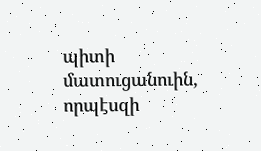պիտի մատուցանուին, որպէսզի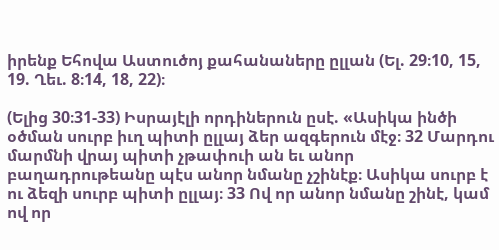իրենք Եհովա Աստուծոյ քահանաները ըլլան (Ել. 29։10, 15, 19. Ղեւ. 8։14, 18, 22)։

(Ելից 30։31-33) Իսրայէլի որդիներուն ըսէ. «Ասիկա ինծի օծման սուրբ իւղ պիտի ըլլայ ձեր ազգերուն մէջ։ 32 Մարդու մարմնի վրայ պիտի չթափուի ան եւ անոր բաղադրութեանը պէս անոր նմանը չշինէք։ Ասիկա սուրբ է ու ձեզի սուրբ պիտի ըլլայ։ 33 Ով որ անոր նմանը շինէ, կամ ով որ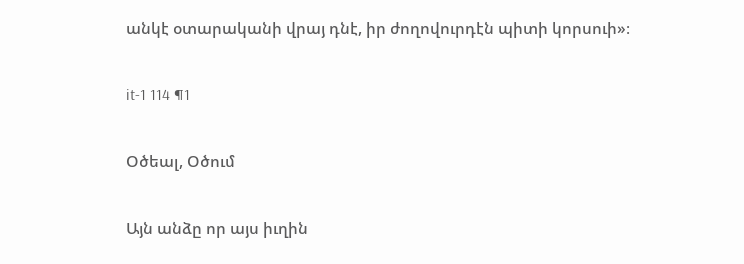անկէ օտարականի վրայ դնէ, իր ժողովուրդէն պիտի կորսուի»։

it-1 114 ¶1

Օծեալ, Օծում

Այն անձը որ այս իւղին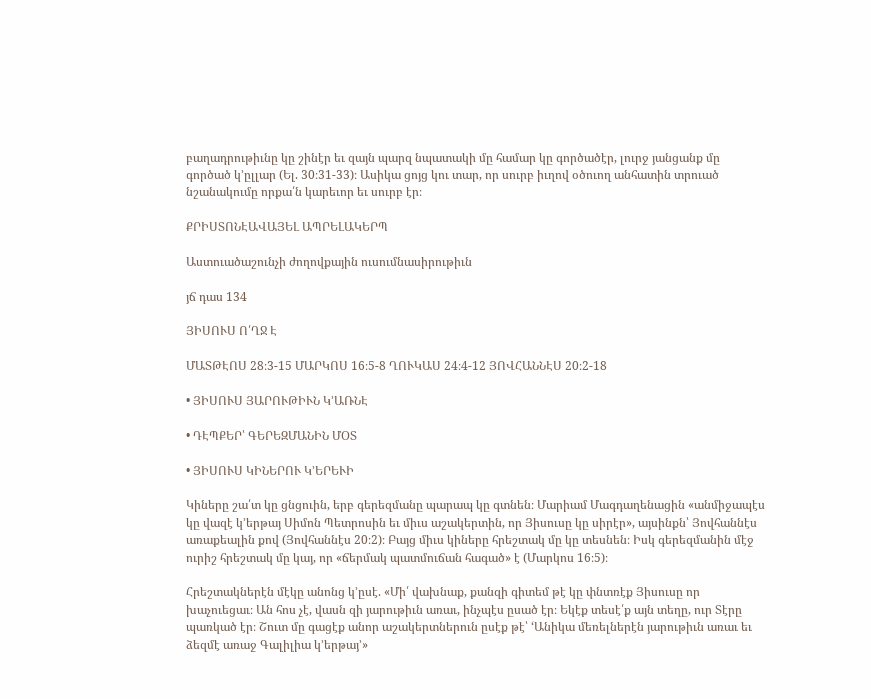բաղադրութիւնը կը շինէր եւ զայն պարզ նպատակի մը համար կը գործածէր, լուրջ յանցանք մը գործած կ’ըլլար (Ել. 30։31-33)։ Ասիկա ցոյց կու տար, որ սուրբ իւղով օծուող անհատին տրուած նշանակումը որքա՛ն կարեւոր եւ սուրբ էր։

ՔՐԻՍՏՈՆԷԱՎԱՅԵԼ ԱՊՐԵԼԱԿԵՐՊ

Աստուածաշունչի ժողովքային ուսումնասիրութիւն

յճ դաս 134

ՅԻՍՈՒՍ Ո՛ՂՋ Է

ՄԱՏԹԷՈՍ 28։3-15 ՄԱՐԿՈՍ 16։5-8 ՂՈՒԿԱՍ 24։4-12 ՅՈՎՀԱՆՆԷՍ 20։2-18

• ՅԻՍՈՒՍ ՅԱՐՈՒԹԻՒՆ Կ’ԱՌՆԷ

• ԴԷՊՔԵՐ՝ ԳԵՐԵԶՄԱՆԻՆ ՄՕՏ

• ՅԻՍՈՒՍ ԿԻՆԵՐՈՒ Կ’ԵՐԵՒԻ

Կիները շա՛տ կը ցնցուին, երբ գերեզմանը պարապ կը գտնեն։ Մարիամ Մագդաղենացին «անմիջապէս կը վազէ կ’երթայ Սիմոն Պետրոսին եւ միւս աշակերտին, որ Յիսուսը կը սիրէր», այսինքն՝ Յովհաննէս առաքեալին քով (Յովհաննէս 20։2)։ Բայց միւս կիները հրեշտակ մը կը տեսնեն։ Իսկ գերեզմանին մէջ ուրիշ հրեշտակ մը կայ, որ «ճերմակ պատմուճան հագած» է (Մարկոս 16։5)։

Հրեշտակներէն մէկը անոնց կ’ըսէ. «Մի՛ վախնաք, քանզի գիտեմ թէ կը փնտռէք Յիսուսը որ խաչուեցաւ։ Ան հոս չէ, վասն զի յարութիւն առաւ, ինչպէս ըսած էր։ Եկէք տեսէ՛ք այն տեղը, ուր Տէրը պառկած էր։ Շուտ մը գացէք անոր աշակերտներուն ըսէք թէ՝ ‘Անիկա մեռելներէն յարութիւն առաւ եւ ձեզմէ առաջ Գալիլիա կ’երթայ’»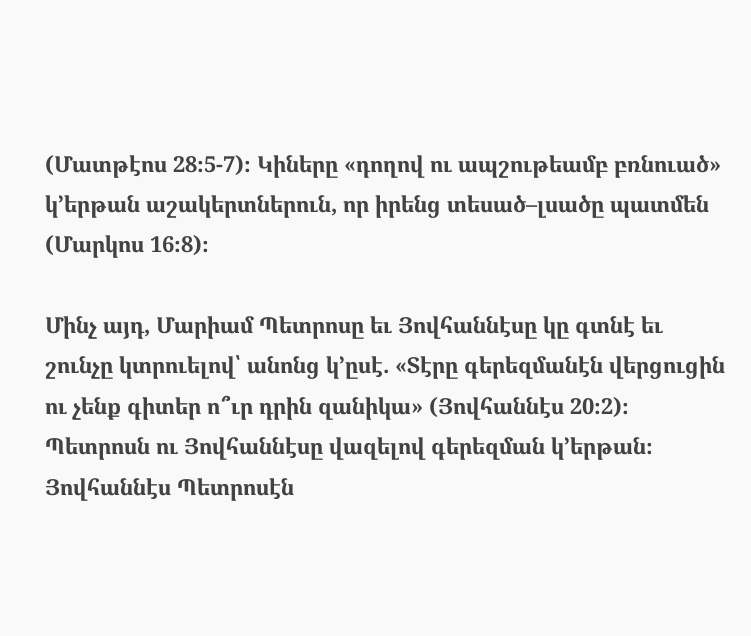(Մատթէոս 28։5-7)։ Կիները «դողով ու ապշութեամբ բռնուած» կ’երթան աշակերտներուն, որ իրենց տեսած–լսածը պատմեն (Մարկոս 16։8)։

Մինչ այդ, Մարիամ Պետրոսը եւ Յովհաննէսը կը գտնէ եւ շունչը կտրուելով՝ անոնց կ’ըսէ. «Տէրը գերեզմանէն վերցուցին ու չենք գիտեր ո՞ւր դրին զանիկա» (Յովհաննէս 20։2)։ Պետրոսն ու Յովհաննէսը վազելով գերեզման կ’երթան։ Յովհաննէս Պետրոսէն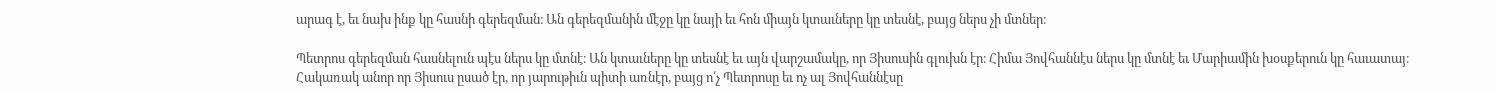արագ է, եւ նախ ինք կը հասնի գերեզման։ Ան գերեզմանին մէջը կը նայի եւ հոն միայն կտաւները կը տեսնէ, բայց ներս չի մտներ։

Պետրոս գերեզման հասնելուն պէս ներս կը մտնէ։ Ան կտաւները կը տեսնէ եւ այն վարշամակը, որ Յիսուսին գլուխն էր։ Հիմա Յովհաննէս ներս կը մտնէ եւ Մարիամին խօսքերուն կը հաւատայ։ Հակառակ անոր որ Յիսուս ըսած էր, որ յարութիւն պիտի առնէր, բայց ո՛չ Պետրոսը եւ ոչ ալ Յովհաննէսը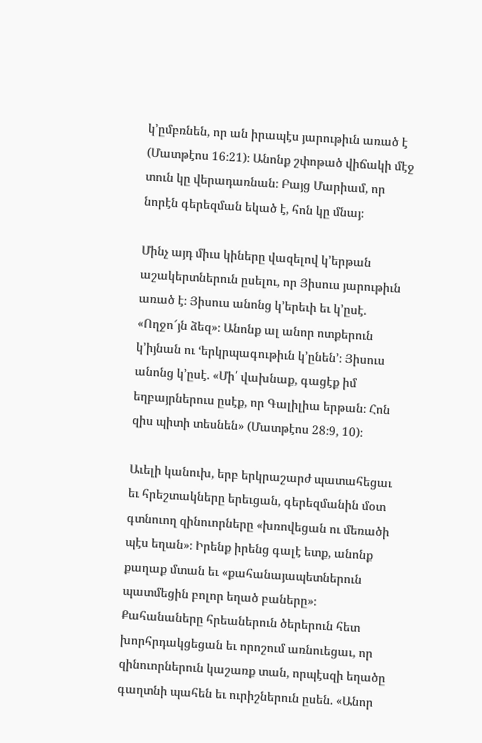կ’ըմբռնեն, որ ան իրապէս յարութիւն առած է (Մատթէոս 16։21)։ Անոնք շփոթած վիճակի մէջ տուն կը վերադառնան։ Բայց Մարիամ, որ նորէն գերեզման եկած է, հոն կը մնայ։

Մինչ այդ միւս կիները վազելով կ’երթան աշակերտներուն ըսելու, որ Յիսուս յարութիւն առած է։ Յիսուս անոնց կ’երեւի եւ կ’ըսէ. «Ողջո՜յն ձեզ»։ Անոնք ալ անոր ոտքերուն կ’իյնան ու ‘երկրպագութիւն կ’ընեն’։ Յիսուս անոնց կ’ըսէ. «Մի՛ վախնաք, գացէք իմ եղբայրներուս ըսէք, որ Գալիլիա երթան։ Հոն զիս պիտի տեսնեն» (Մատթէոս 28։9, 10)։

Աւելի կանուխ, երբ երկրաշարժ պատահեցաւ եւ հրեշտակները երեւցան, գերեզմանին մօտ գտնուող զինուորները «խռովեցան ու մեռածի պէս եղան»։ Իրենք իրենց գալէ ետք, անոնք քաղաք մտան եւ «քահանայապետներուն պատմեցին բոլոր եղած բաները»։ Քահանաները հրեաներուն ծերերուն հետ խորհրդակցեցան եւ որոշում առնուեցաւ, որ զինուորներուն կաշառք տան, որպէսզի եղածը գաղտնի պահեն եւ ուրիշներուն ըսեն. «Անոր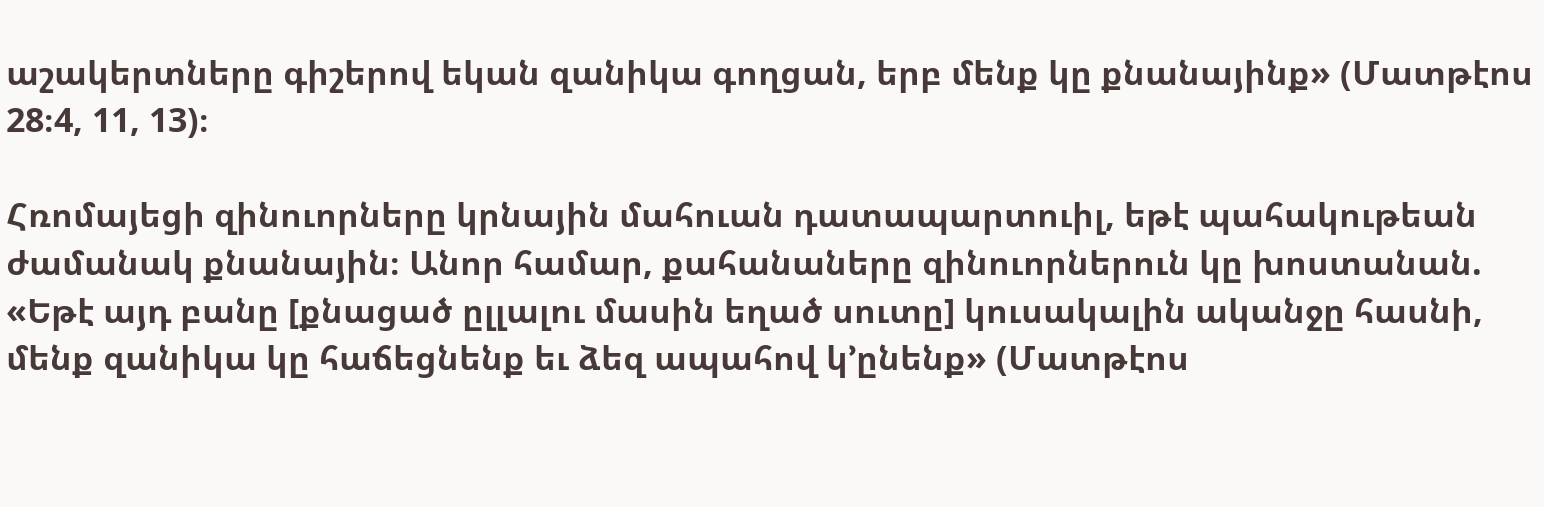աշակերտները գիշերով եկան զանիկա գողցան, երբ մենք կը քնանայինք» (Մատթէոս 28։4, 11, 13)։

Հռոմայեցի զինուորները կրնային մահուան դատապարտուիլ, եթէ պահակութեան ժամանակ քնանային։ Անոր համար, քահանաները զինուորներուն կը խոստանան. «Եթէ այդ բանը [քնացած ըլլալու մասին եղած սուտը] կուսակալին ականջը հասնի, մենք զանիկա կը հաճեցնենք եւ ձեզ ապահով կ’ընենք» (Մատթէոս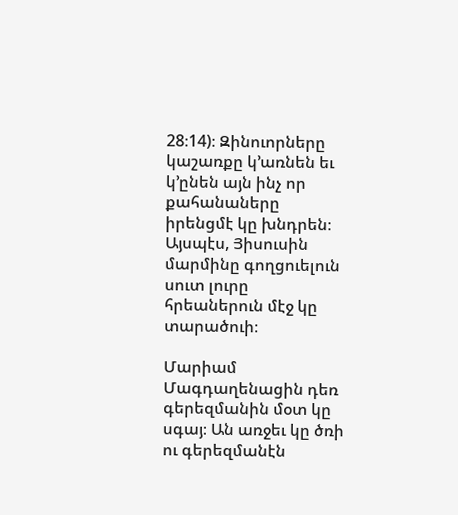28։14)։ Զինուորները կաշառքը կ’առնեն եւ կ’ընեն այն ինչ որ քահանաները իրենցմէ կը խնդրեն։ Այսպէս, Յիսուսին մարմինը գողցուելուն սուտ լուրը հրեաներուն մէջ կը տարածուի։

Մարիամ Մագդաղենացին դեռ գերեզմանին մօտ կը սգայ։ Ան առջեւ կը ծռի ու գերեզմանէն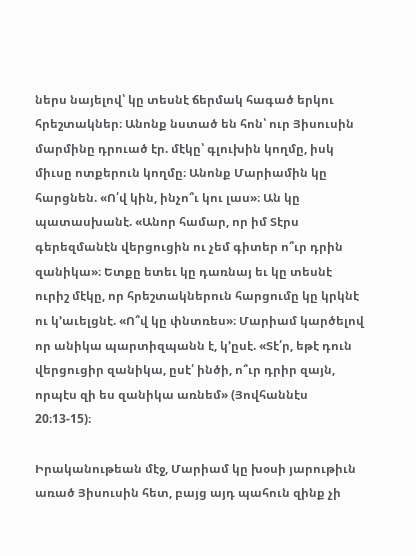ներս նայելով՝ կը տեսնէ ճերմակ հագած երկու հրեշտակներ։ Անոնք նստած են հոն՝ ուր Յիսուսին մարմինը դրուած էր. մէկը՝ գլուխին կողմը, իսկ միւսը ոտքերուն կողմը։ Անոնք Մարիամին կը հարցնեն. «Ո՛վ կին, ինչո՞ւ կու լաս»։ Ան կը պատասխանէ. «Անոր համար, որ իմ Տէրս գերեզմանէն վերցուցին ու չեմ գիտեր ո՞ւր դրին զանիկա»։ Ետքը ետեւ կը դառնայ եւ կը տեսնէ ուրիշ մէկը, որ հրեշտակներուն հարցումը կը կրկնէ ու կ’աւելցնէ. «Ո՞վ կը փնտռես»։ Մարիամ կարծելով որ անիկա պարտիզպանն է, կ’ըսէ. «Տէ՛ր, եթէ դուն վերցուցիր զանիկա, ըսէ՛ ինծի, ո՞ւր դրիր զայն, որպէս զի ես զանիկա առնեմ» (Յովհաննէս 20։13-15)։

Իրականութեան մէջ, Մարիամ կը խօսի յարութիւն առած Յիսուսին հետ, բայց այդ պահուն զինք չի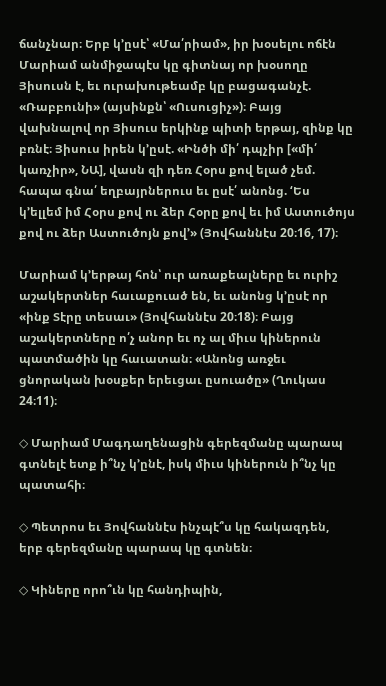ճանչնար։ Երբ կ’ըսէ՝ «Մա՛րիամ», իր խօսելու ոճէն Մարիամ անմիջապէս կը գիտնայ որ խօսողը Յիսուսն է, եւ ուրախութեամբ կը բացագանչէ. «Ռաբբունի» (այսինքն՝ «Ուսուցիչ»)։ Բայց վախնալով որ Յիսուս երկինք պիտի երթայ, զինք կը բռնէ։ Յիսուս իրեն կ’ըսէ. «Ինծի մի՛ դպչիր [«մի՛ կառչիր», ՆԱ], վասն զի դեռ Հօրս քով ելած չեմ. հապա գնա՛ եղբայրներուս եւ ըսէ՛ անոնց. ‘Ես կ’ելլեմ իմ Հօրս քով ու ձեր Հօրը քով եւ իմ Աստուծոյս քով ու ձեր Աստուծոյն քով’» (Յովհաննէս 20։16, 17)։

Մարիամ կ’երթայ հոն՝ ուր առաքեալները եւ ուրիշ աշակերտներ հաւաքուած են, եւ անոնց կ’ըսէ որ «ինք Տէրը տեսաւ» (Յովհաննէս 20։18)։ Բայց աշակերտները ո՛չ անոր եւ ոչ ալ միւս կիներուն պատմածին կը հաւատան։ «Անոնց առջեւ ցնորական խօսքեր երեւցաւ ըսուածը» (Ղուկաս 24։11)։

◇ Մարիամ Մագդաղենացին գերեզմանը պարապ գտնելէ ետք ի՞նչ կ’ընէ, իսկ միւս կիներուն ի՞նչ կը պատահի։

◇ Պետրոս եւ Յովհաննէս ինչպէ՞ս կը հակազդեն, երբ գերեզմանը պարապ կը գտնեն։

◇ Կիները որո՞ւն կը հանդիպին,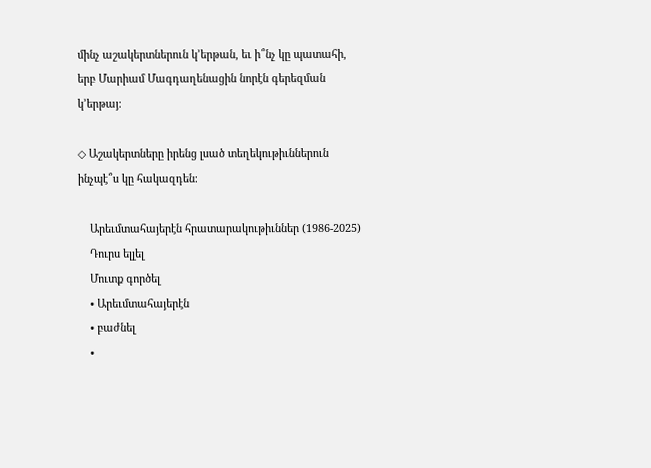մինչ աշակերտներուն կ’երթան, եւ ի՞նչ կը պատահի, երբ Մարիամ Մագդաղենացին նորէն գերեզման կ’երթայ։

◇ Աշակերտները իրենց լսած տեղեկութիւններուն ինչպէ՞ս կը հակազդեն։

    Արեւմտահայերէն հրատարակութիւններ (1986-2025)
    Դուրս ելլել
    Մուտք գործել
    • Արեւմտահայերէն
    • բաժնել
    •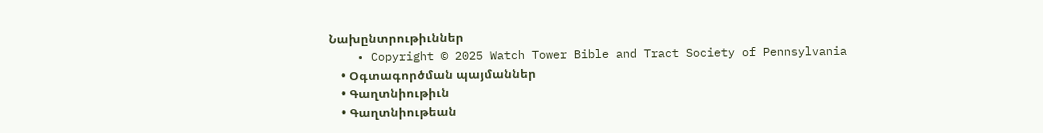Նախընտրութիւններ
    • Copyright © 2025 Watch Tower Bible and Tract Society of Pennsylvania
    • Օգտագործման պայմաններ
    • Գաղտնիութիւն
    • Գաղտնիութեան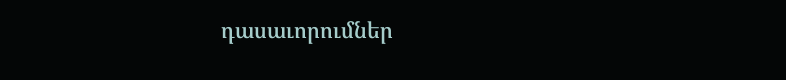դասաւորումներ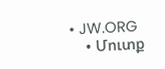• JW.ORG
    • Մուտք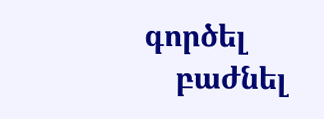գործել
    բաժնել